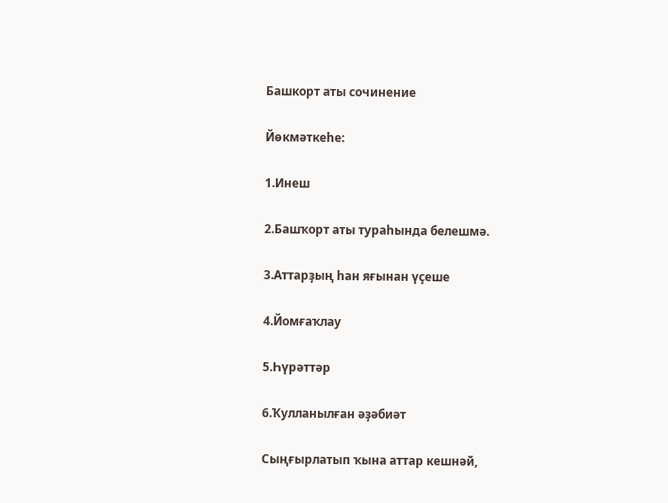Башкорт аты сочинение

Йөкмәткеһе:

1.Инеш

2.Башҡорт аты тураһында белешмә.

3.Аттарҙың һан яғынан үҫеше

4.Йомғаҡлау

5.Һүрәттәр

6.Ҡулланылған әҙәбиәт

Сыңғырлатып ҡына аттар кешнәй,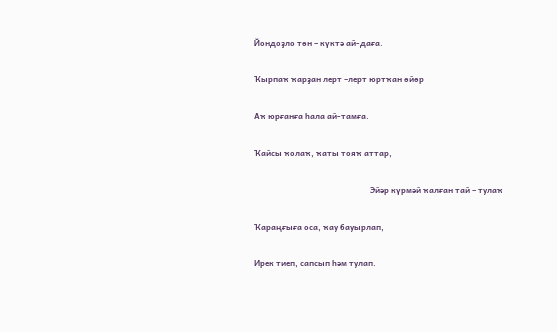Йондоҙло төн – күктә ай-даға.

Ҡырпаҡ ҡарҙан лерт –лерт юртҡан өйөр

Аҡ юрғанға һала ай-тамға.

Ҡайсы ҡолаҡ, ҡаты тояҡ аттар,

                                                          Эйәр күрмәй ҡалған тай – тулаҡ

Ҡараңғыға оса, ҡау бауырлап,

Ирек тиеп, сапсып һәм тулап.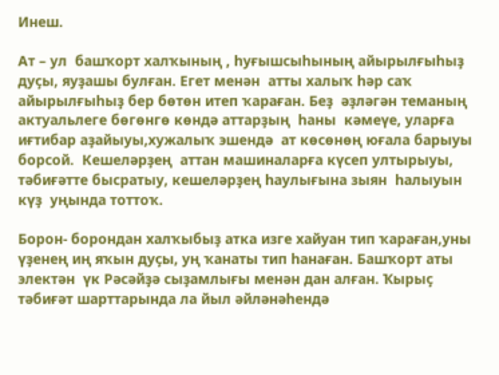Инеш.

Ат – ул  башҡорт халҡының , һуғышсыһының айырылғыһыҙ  дуҫы, яуҙашы булған. Егет менән  атты халыҡ һәр саҡ айырылғыһыҙ бер бөтөн итеп ҡараған. Беҙ  әҙләгән теманың актуальлеге бөгөнгө көндә аттарҙың  һаны  кәмеүе, уларға  иғтибар аҙайыуы,хужалыҡ эшендә  ат көсөнөң юғала барыуы борсой.  Кешеләрҙең  аттан машиналарға күсеп ултырыуы, тәбиғәтте бысратыу, кешеләрҙең һаулығына зыян  һалыуын күҙ  уңында тоттоҡ.

Борон- борондан халҡыбыҙ атка изге хайуан тип ҡараған,уны үҙенең иң яҡын дуҫы, уң ҡанаты тип һанаған. Башҡорт аты электән  үк Рәсәйҙә сыҙамлығы менән дан алған. Ҡырыҫ тәбиғәт шарттарында ла йыл әйләнәһендә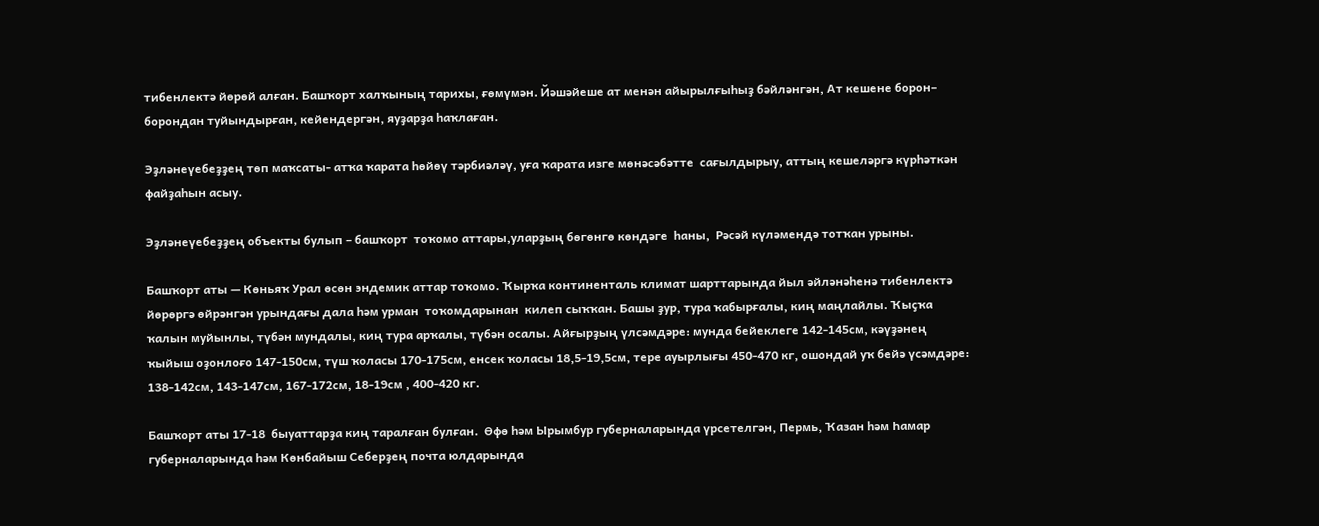тибенлектә йөрөй алған. Башҡорт халҡының тарихы, ғөмүмән. Йәшәйеше ат менән айырылғыһыҙ бәйләнгән, Ат кешене борон– борондан туйындырған, кейендергән, яуҙарҙа һаҡлаған.

Эҙләнеүебеҙҙең төп маҡсаты- атҡа ҡарата һөйөү тәрбиәләү, уға ҡарата изге мөнәсәбәтте  сағылдырыу, аттың кешеләргә күрһәткән  файҙаһын асыу.

Эҙләнеүебеҙҙең объекты булып – башҡорт  тоҡомо аттары,уларҙың бөгөнгө көндәге  һаны,  Рәсәй күләмендә тотҡан урыны.

Башҡорт аты — Көньяҡ Урал өсөн эндемик аттар тоҡомо. Ҡырҡа континенталь климат шарттарында йыл әйләнәһенә тибенлектә йөрөргә өйрәнгән урындағы дала һәм урман  тоҡомдарынан  килеп сыҡҡан. Башы ҙур, тура ҡабырғалы, киң маңлайлы. Ҡыҫҡа ҡалын муйынлы, түбән мундалы, киң тура арҡалы, түбән осалы. Айғырҙың үлсәмдәре: мунда бейеклеге 142-145см, кәүҙәнең ҡыйыш оҙонлоғо 147-150см, түш ҡоласы 170-175см, енсек ҡоласы 18,5-19,5см, тере ауырлығы 450-470 кг, ошондай уҡ бейә үсәмдәре: 138-142см, 143-147см, 167-172см, 18-19см , 400-420 кг.

Башҡорт аты 17-18  быуаттарҙа киң таралған булған.  Өфө һәм Ырымбур губерналарында үрсетелгән, Пермь, Ҡазан һәм Һамар губерналарында һәм Көнбайыш Себерҙең почта юлдарында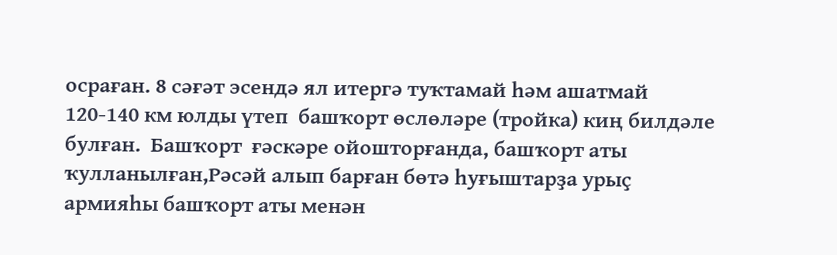осраған. 8 сәғәт эсендә ял итергә туҡтамай һәм ашатмай 120-140 км юлды үтеп  башҡорт өслөләре (тройка) киң билдәле булған.  Башҡорт  ғәскәре ойошторғанда, башҡорт аты ҡулланылған,Рәсәй алып барған бөтә һуғыштарҙа урыҫ  армияһы башҡорт аты менән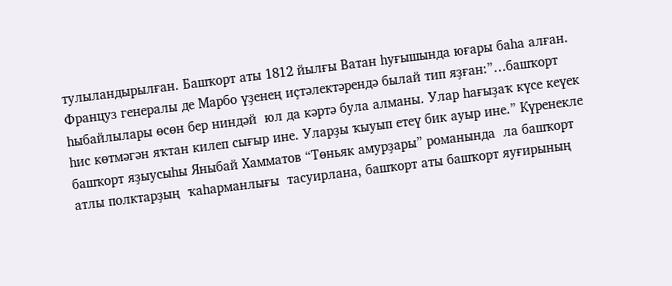тулыландырылған. Башҡорт аты 1812 йылғы Ватан һуғышында юғары баһа алған. Француз генералы де Марбо үҙенең иҫтәлектәрендә былай тип яҙған:”…башҡорт һыбайлылары өсөн бер ниндәй  юл да кәртә була алманы. Улар һағыҙаҡ күсе кеүек һис көтмәгән яҡтан килеп сығыр ине. Уларҙы ҡыуып етеү бик ауыр ине.” Күренекле башҡорт яҙыусыһы Яныбай Хамматов “Төньяк амурҙары” романында  ла башҡорт атлы полктарҙың  ҡаһарманлығы  тасуирлана, башҡорт аты башҡорт яуғирының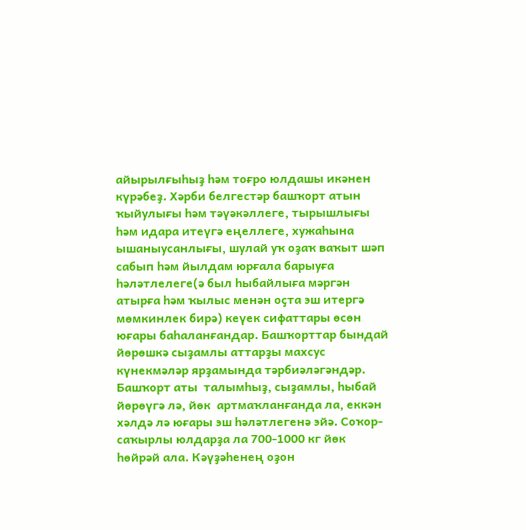айырылғыһыҙ һәм тоғро юлдашы икәнен күрәбеҙ. Хәрби белгестәр башҡорт атын ҡыйулығы һәм тәүәкәллеге, тырышлығы һәм идара итеүгә еңеллеге, хужаһына ышаныусанлығы, шулай уҡ оҙаҡ ваҡыт шәп сабып һәм йылдам юрғала барыуға һәләтлелеге(ә был һыбайлыға мәргән атырға һәм ҡылыс менән оҫта эш итергә мөмкинлек бирә) кеүек сифаттары өсөн юғары баһаланғандар. Башҡорттар бындай йөрөшкә сыҙамлы аттарҙы махсус күнекмәләр ярҙамында тәрбиәләгәндәр. Башҡорт аты  талымһыҙ, сыҙамлы, һыбай йөрөүгә лә, йөк  артмаҡланғанда ла, еккән хәлдә лә юғары эш һәләтлегенә эйә. Соҡор-саҡырлы юлдарҙа ла 700-1000 кг йөк һөйрәй ала. Кәүҙәһенең оҙон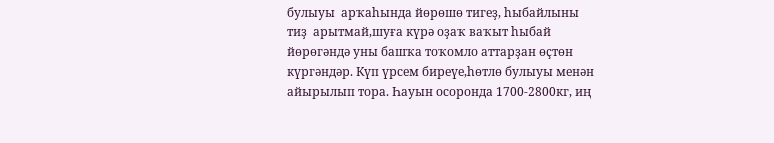булыуы  арҡаһында йөрөшө тигеҙ, һыбайлыны  тиҙ  арытмай,шуға күрә оҙаҡ ваҡыт һыбай йөрөгәндә уны башҡа тоҡомло аттарҙан өҫтөн күргәндәр. Күп үрсем биреүе,һөтлө булыуы менән айырылып тора. Һауын осоронда 1700-2800кг, иң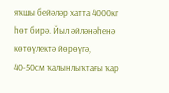яҡшы бейәләр хатта 4000кг һөт бирә. Йыл әйләнәһенә көтөүлектә йөрөүгә, 40-50см ҡалынлыҡтағы ҡар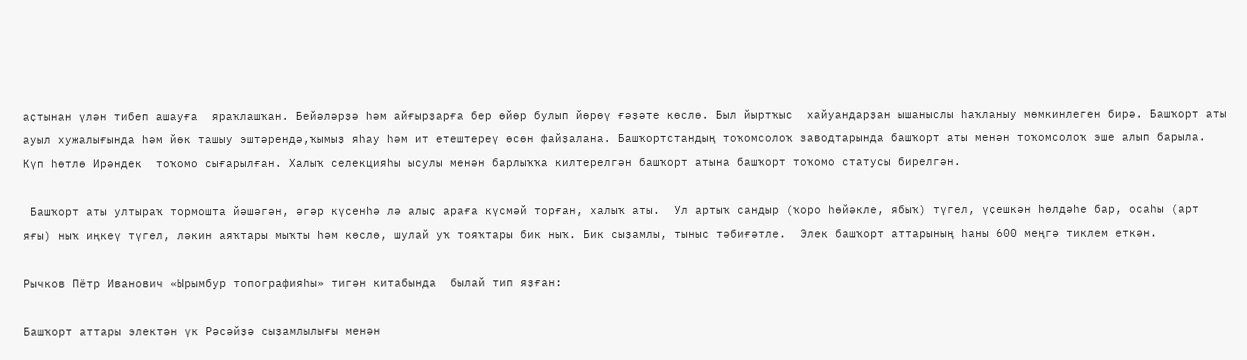аҫтынан үлән тибеп ашауға  яраҡлашҡан. Бейәләрҙә һәм айғырҙарға бер өйөр булып йөрөү ғәҙәте көслө. Был йыртҡыс  хайуандарҙан ышаныслы һаҡланыу мөмкинлеген бирә. Башҡорт аты ауыл хужалығында һәм йөк ташыу эштәрендә,ҡымыҙ яһау һәм ит етештереү өсөн файҙалана. Башҡортстандың тоҡомсолоҡ заводтарында башҡорт аты менән тоҡомсолоҡ эше алып барыла. Күп һөтлө Ирәндек  тоҡомо сығарылған. Халыҡ селекцияһы ысулы менән барлыҡҡа килтерелгән башҡорт атына башҡорт тоҡомо статусы бирелгән.

 Башҡорт аты ултыраҡ тормошта йәшәгән, әгәр күсенһә лә алыҫ араға күсмәй торған, халыҡ аты.  Ул артыҡ сандыр (ҡоро һөйәкле, ябыҡ) түгел, үҫешкән һөлдәһе бар, осаһы (арт яғы) ныҡ иңкеү түгел, ләкин аяҡтары мыҡты һәм көслө, шулай уҡ тояҡтары бик ныҡ. Бик сыҙамлы, тыныс тәбиғәтле.  Элек башҡорт аттарының һаны 600 меңгә тиклем еткән.

Рычков Пётр Иванович «Ырымбур топографияһы» тигән китабында  былай тип яҙған:

Башҡорт аттары электән үк Рәсәйҙә сыҙамлылығы менән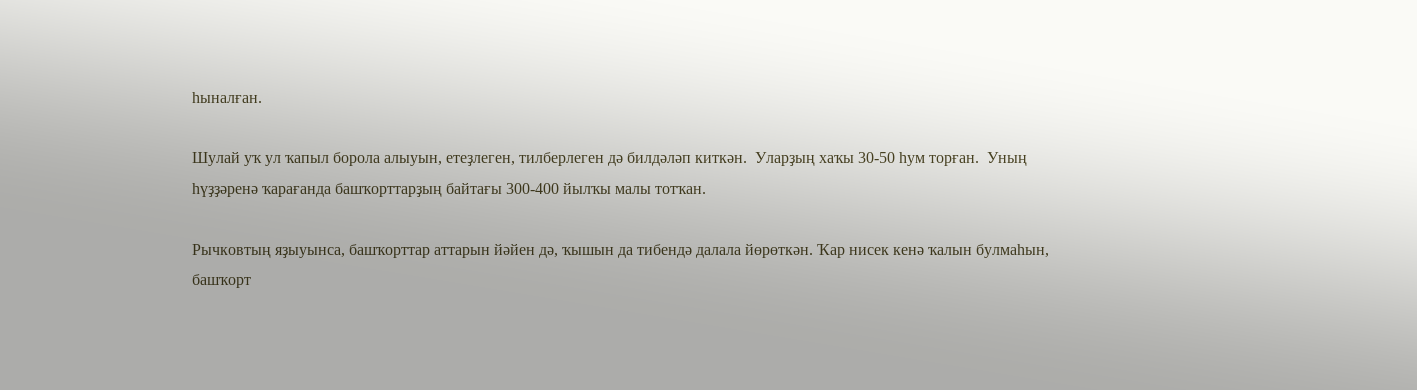һыналған.

Шулай уҡ ул ҡапыл борола алыуын, етеҙлеген, тилберлеген дә билдәләп киткән.  Уларҙың хаҡы 30-50 һум торған.  Уның һүҙҙәренә ҡарағанда башҡорттарҙың байтағы 300-400 йылҡы малы тотҡан.

Рычковтың яҙыуынса, башҡорттар аттарын йәйен дә, ҡышын да тибендә далала йөрөткән. Ҡар нисек кенә ҡалын булмаһын, башҡорт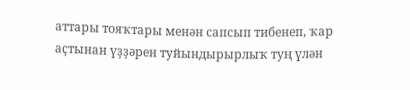аттары тояҡтары менән сапсып тибенеп, ҡар аҫтынан үҙҙәрен туйындырырлыҡ туң үлән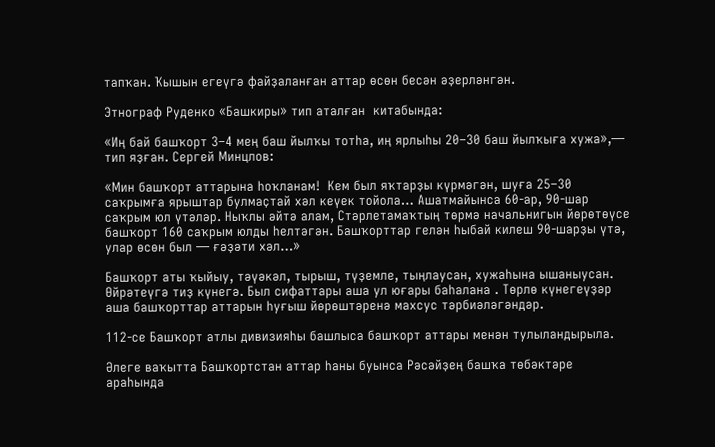тапҡан. Ҡышын егеүгә файҙаланған аттар өсөн бесән әҙерләнгән.

Этнограф Руденко «Башкиры» тип аталған  китабында:

«Иң бай башҡорт 3–4 мең баш йылҡы тотһа, иң ярлыһы 20–30 баш йылҡыға хужа»,— тип яҙған. Сергей Минцлов:

«Мин башҡорт аттарына һоҡланам!  Кем был яҡтарҙы күрмәгән, шуға 25–30 саҡрымға ярыштар булмаҫтай хәл кеүек тойола… Ашатмайынса 60-ар, 90-шар саҡрым юл үтәләр. Ныҡлы әйтә алам, Стәрлетамаҡтың төрмә начальнигын йөрөтөүсе башҡорт 160 саҡрым юлды һелтәгән. Башҡорттар гелән һыбай килеш 90-шарҙы үтә, улар өсөн был — ғәҙәти хәл…»

Башҡорт аты ҡыйыу, тәүәкәл, тырыш, түҙемле, тыңлаусан, хужаһына ышаныусан. Өйрәтеүгә тиҙ күнегә. Был сифаттары аша ул юғары баһалана . Төрлө күнегеүҙәр аша башҡорттар аттарын һуғыш йөрөштәренә махсус тәрбиәләгәндәр.

112-се Башҡорт атлы дивизияһы башлыса башҡорт аттары менән тулыландырыла.

Әлеге ваҡытта Башҡортстан аттар һаны буынса Рәсәйҙең башҡа төбәктәре араһында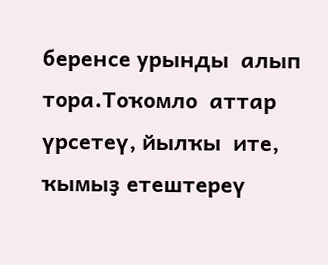беренсе урынды  алып тора.Тоҡомло  аттар үрсетеү, йылҡы  ите, ҡымыҙ етештереү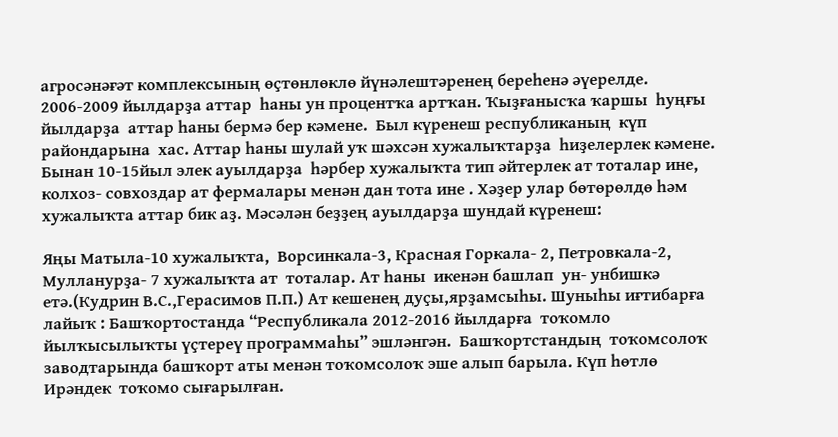агросәнәғәт комплексының өҫтөнлөклө йүнәлештәренең береһенә әүерелде. 2006-2009 йылдарҙа аттар  һаны ун процентҡа артҡан. Ҡыҙғанысҡа ҡаршы  һуңғы йылдарҙа  аттар һаны бермә бер кәмене.  Был күренеш республиканың  күп  райондарына  хас. Аттар һаны шулай уҡ шәхсән хужалыҡтарҙа  һиҙелерлек кәмене. Бынан 10-15йыл элек ауылдарҙа  һәрбер хужалыҡта тип әйтерлек ат тоталар ине, колхоз- совхоздар ат фермалары менән дан тота ине . Хәҙер улар бөтөрөлдө һәм хужалыҡта аттар бик аҙ. Мәсәлән беҙҙең ауылдарҙа шундай күренеш:

Яңы Матыла-10 хужалыҡта,  Ворсинкала-3, Красная Горкала- 2, Петровкала-2, Мулланурҙа- 7 хужалыҡта ат  тоталар. Ат һаны  икенән башлап  ун- унбишкә етә.(Кудрин В.С.,Герасимов П.П.) Ат кешенең дуҫы,ярҙамсыһы. Шуныһы иғтибарға лайыҡ : Башҡортостанда “Республикала 2012-2016 йылдарға  тоҡомло йылҡысылыҡты үҫтереү программаһы” эшләнгән.  Башҡортстандың  тоҡомсолоҡ  заводтарында башҡорт аты менән тоҡомсолоҡ эше алып барыла. Күп һөтлө Ирәндек  тоҡомо сығарылған.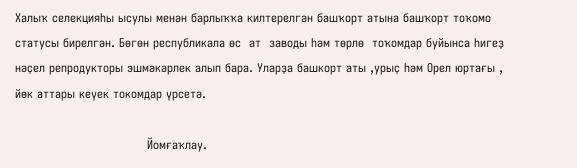Халыҡ селекцияһы ысулы менән барлыҡҡа килтерелгән башҡорт атына башҡорт тоҡомо статусы бирелгән. Бөгөн республикала өс  ат  заводы һәм төрлө  тоҡомдар буйынса һигеҙ нәҫел репродукторы эшмәкәрлек алып бара. Уларҙа башкорт аты ,урыҫ һәм Орел юртағы , йөк аттары кеүек токомдар үрсетә.

                                 Йомғаҡлау.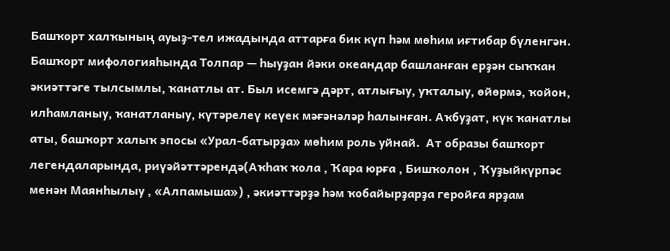Башҡорт халҡының ауыҙ-тел ижадында аттарға бик күп һәм мөһим иғтибар бүленгән. Башҡорт мифологияһында Толпар — һыуҙан йәки океандар башланған ерҙән сыҡҡан әкиәттәге тылсымлы, ҡанатлы ат. Был исемгә дәрт, атлығыу, уҡталыу, өйөрмә, ҡойон, илһамланыу, ҡанатланыу, күтәрелеү кеүек мәғәнәләр һалынған. Аҡбуҙат, күк ҡанатлы аты, башҡорт халыҡ эпосы «Урал-батырҙа» мөһим роль уйнай.  Ат образы башҡорт  легендаларында, риүәйәттәрендә(Аҡһаҡ ҡола , Ҡара юрға , Бишҡолон , Ҡуҙыйкүрпәс менән Маянһылыу , «Алпамыша») , әкиәттәрҙә һәм ҡобайырҙарҙа геройға ярҙам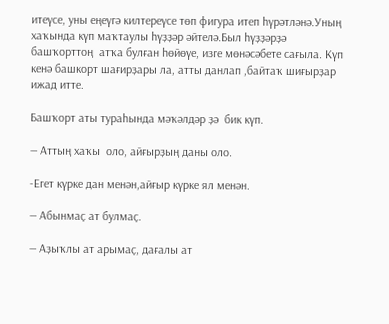итеүсе, уны еңеүгә килтереүсе төп фигура итеп һүрәтләнә.Уның хаҡында күп маҡтаулы һүҙҙәр әйтелә.Был һүҙҙәрҙә башҡорттоң  атҡа булған һөйөүе, изге мөнәсәбете сағыла. Күп кенә башкорт шағирҙары ла, атты данлап ,байтаҡ шиғырҙар ижад итте.

Башҡорт аты тураһында мәҡәлдәр ҙә  бик күп.

— Аттың хаҡы  оло, айғырҙың даны оло.

-Егет күрке дан менән,айғыр күрке ял менән.

— Абынмаҫ ат булмаҫ.

— Аҙыҡлы ат арымаҫ, дағалы ат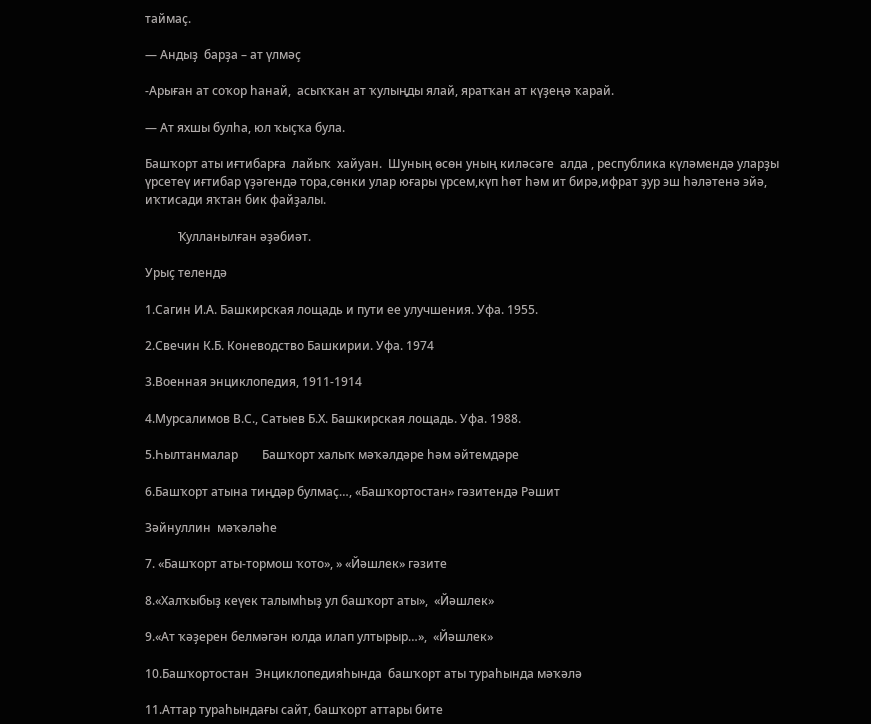таймаҫ.

— Андыҙ  барҙа – ат үлмәҫ

-Арыған ат соҡор һанай,  асыҡҡан ат ҡулыңды ялай, яратҡан ат күҙеңә ҡарай.

— Ат яхшы булһа, юл ҡыҫҡа була.

Башҡорт аты иғтибарға  лайыҡ  хайуан.  Шуның өсөн уның киләсәге  алда , республика күләмендә уларҙы үрсетеү иғтибар үҙәгендә тора,сөнки улар юғары үрсем,күп һөт һәм ит бирә,ифрат ҙур эш һәләтенә эйә, иҡтисади яҡтан бик файҙалы.

           Ҡулланылған әҙәбиәт.

Урыҫ телендә

1.Сагин И.А. Башкирская лощадь и пути ее улучшения. Уфа. 1955.

2.Свечин К.Б. Коневодство Башкирии. Уфа. 1974

3.Военная энциклопедия, 1911-1914

4.Мурсалимов В.С., Сатыев Б.Х. Башкирская лощадь. Уфа. 1988.

5.Һылтанмалар        Башҡорт халыҡ мәҡәлдәре һәм әйтемдәре

6.Башҡорт атына тиңдәр булмаҫ…, «Башҡортостан» гәзитендә Рәшит

Зәйнуллин  мәҡәләһе

7. «Башҡорт аты-тормош ҡото», » «Йәшлек» гәзите

8.«Халҡыбыҙ кеүек талымһыҙ ул башҡорт аты»,  «Йәшлек»

9.«Ат ҡәҙерен белмәгән юлда илап ултырыр…»,  «Йәшлек»

10.Башҡортостан  Энциклопедияһында  башҡорт аты тураһында мәҡәлә

11.Аттар тураһындағы сайт, башҡорт аттары бите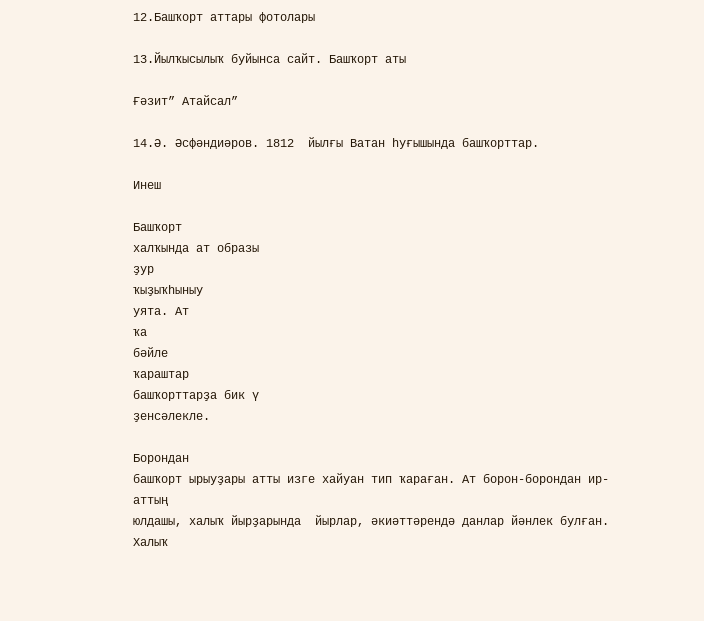12.Башҡорт аттары фотолары

13.Йылҡысылыҡ буйынса сайт. Башҡорт аты

Ғәзит” Атайсал”

14.Ә. Әсфәндиәров. 1812  йылғы Ватан һуғышында башҡорттар.

Инеш

Башҡорт
халҡында ат образы
ҙур
ҡыҙыҡһыныу
уята. Ат
ҡа
бәйле
ҡараштар
башҡорттарҙа бик ү
ҙенсәлекле.

Борондан
башҡорт ырыуҙары атты изге хайуан тип ҡараған. Ат борон-борондан ир-аттың
юлдашы, халыҡ йырҙарында  йырлар, әкиәттәрендә данлар йәнлек булған. Халыҡ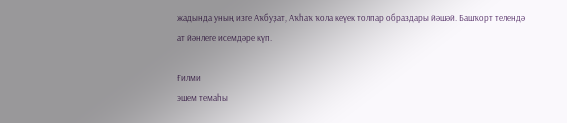жадында уның изге Аҡбуҙат, Аҡһаҡ ҡола кеүек толпар образдары йәшәй. Башҡорт телендә
ат йәнлеге исемдәре күп.

Ғилми
эшем темаһы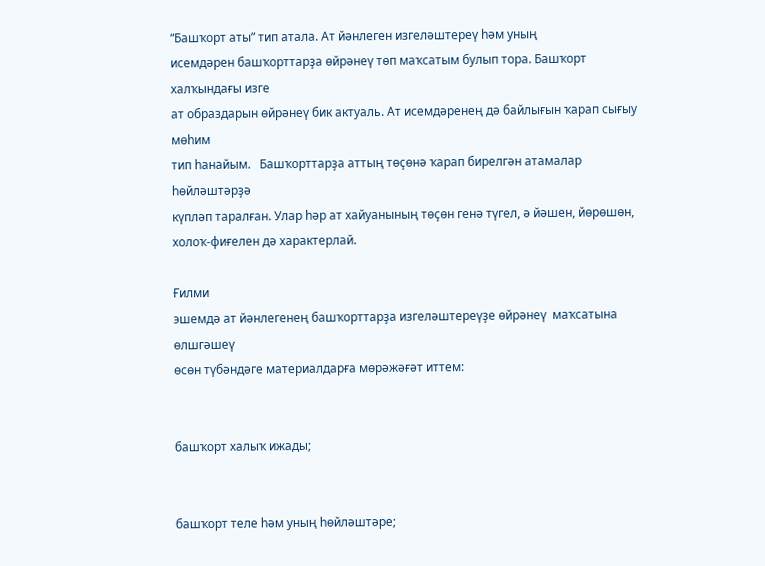“Башҡорт аты” тип атала. Ат йәнлеген изгеләштереү һәм уның
исемдәрен башҡорттарҙа өйрәнеү төп маҡсатым булып тора. Башҡорт халҡындағы изге
ат образдарын өйрәнеү бик актуаль. Ат исемдәренең дә байлығын ҡарап сығыу мөһим
тип һанайым.   Башҡорттарҙа аттың төҫөнә ҡарап бирелгән атамалар һөйләштәрҙә
күпләп таралған. Улар һәр ат хайуанының төҫөн генә түгел, ә йәшен, йөрөшөн,
холоҡ-фиғелен дә характерлай.

Ғилми
эшемдә ат йәнлегенең башҡорттарҙа изгеләштереүҙе өйрәнеү  маҡсатына өлшгәшеү
өсөн түбәндәге материалдарға мөрәжәғәт иттем:


башҡорт халыҡ ижады;


башҡорт теле һәм уның һөйләштәре;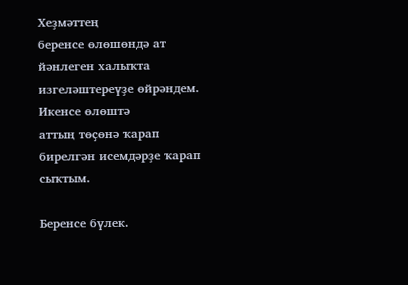Хеҙмәттең
беренсе өлөшөндә ат йәнлеген халыҡта изгеләштереүҙе өйрәндем. Икенсе өлөштә
аттың төҫөнә ҡарап бирелгән исемдәрҙе ҡарап сыҡтым.

Беренсе бүлек.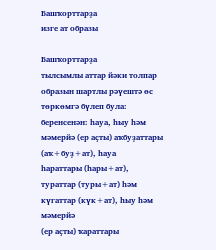Башҡорттарҙа
изге ат образы

Башҡорттарҙа
тылсымлы аттар йәки толпар образын шартлы рәүештә өс төркөмгә бүлеп була:
беренсенән: һауа, һыу һәм мәмерйә (ер аҫты) аҡбуҙаттары (аҡ+буҙ+ат), һауа
һараттары (һары+ат), тураттар (туры+ат) һәм күгаттар (күк+ат), һыу һәм мәмерйә
(ер аҫты) ҡараттары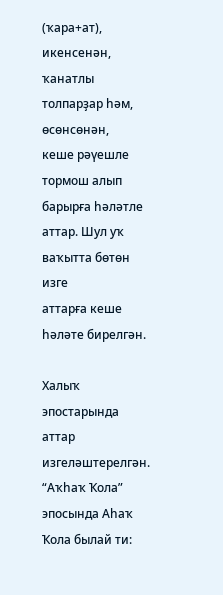(ҡара+ат), икенсенән, ҡанатлы толпарҙар һәм, өсөнсөнән,
кеше рәүешле тормош алып барырға һәләтле аттар. Шул уҡ ваҡытта бөтөн изге
аттарға кеше һәләте бирелгән.

Халыҡ
эпостарында аттар  изгеләштерелгән. “Аҡһаҡ Ҡола” эпосында Аһаҡ Ҡола былай ти: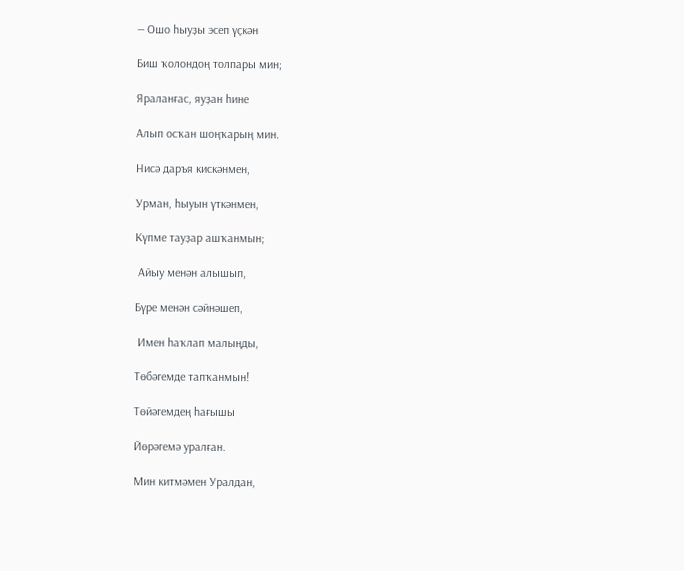— Ошо һыуҙы эсеп үҫкән

Биш ҡолондоң толпары мин;

Яраланғас, яуҙан һине

Алып осҡан шоңҡарың мин.

Нисә даръя кискәнмен,

Урман, һыуын үткәнмен,

Күпме тауҙар ашҡанмын;

 Айыу менән алышып,

Бүре менән сәйнәшеп,

 Имен һаҡлап малыңды,

Төбәгемде тапҡанмын!

Төйәгемдең һағышы

Йөрәгемә уралған.

Мин китмәмен Уралдан,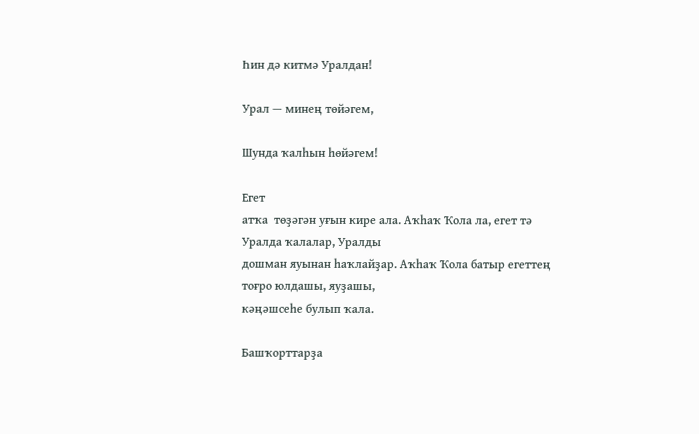Һин дә китмә Уралдан!

Урал — минең төйәгем,

Шунда ҡалһын һөйәгем!

Егет
атҡа  төҙәгән уғын кире ала. Аҡһаҡ Ҡола ла, егет тә Уралда ҡалалар, Уралды
дошман яуынан һаҡлайҙар. Аҡһаҡ Ҡола батыр егеттең тоғро юлдашы, яуҙашы,
кәңәшсеһе булып ҡала.

Башҡорттарҙа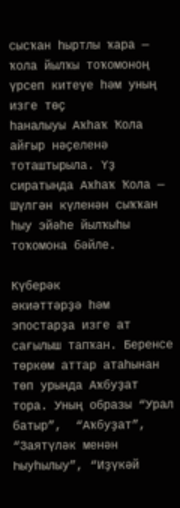сысҡан һыртлы ҡара — ҡола йылҡы тоҡомоноң үрсеп китеүе һәм уның изге төҫ
һаналыуы Аҡһаҡ Ҡола айғыр нәҫеленә тоташтырыла. Үҙ сиратында Аҡһаҡ Ҡола —
Шүлгән күленән сыҡҡан һыу эйәһе йылҡыһы тоҡомона бәйле.

Күберәк
әкиәттәрҙә һәм эпостарҙа изге ат сағылыш тапҡан. Беренсе төркөм аттар атаһынан
төп урында Аҡбуҙат тора. Уның образы “Урал батыр”,  “Аҡбуҙат”, “Заятүләк менән
Һыуһылыу”, “Иҙүкәй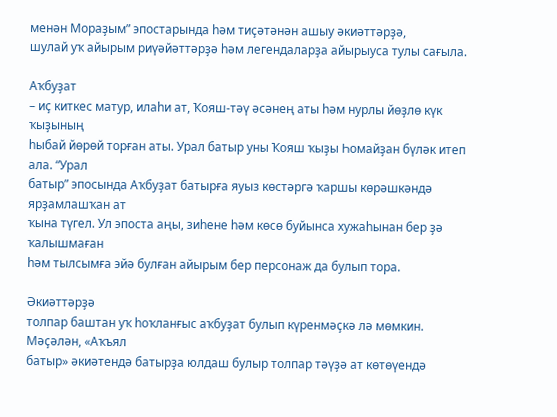менән Мораҙым” эпостарында һәм тиҫәтәнән ашыу әкиәттәрҙә,
шулай уҡ айырым риүәйәттәрҙә һәм легендаларҙа айырыуса тулы сағыла.

Аҡбуҙат
– иҫ киткес матур, илаһи ат, Ҡояш-тәү әсәнең аты һәм нурлы йөҙлө күк ҡыҙының
һыбай йөрөй торған аты. Урал батыр уны Ҡояш ҡыҙы Һомайҙан бүләк итеп ала. “Урал
батыр” эпосында Аҡбуҙат батырға яуыз көстәргә ҡаршы көрәшкәндә ярҙамлашҡан ат
ҡына түгел. Ул эпоста аңы, зиһене һәм көсө буйынса хужаһынан бер ҙә ҡалышмаған
һәм тылсымға эйә булған айырым бер персонаж да булып тора.

Әкиәттәрҙә
толпар баштан уҡ һоҡланғыс аҡбуҙат булып күренмәҫкә лә мөмкин. Мәҫәлән, «Аҡъял
батыр» әкиәтендә батырҙа юлдаш булыр толпар тәүҙә ат көтөүендә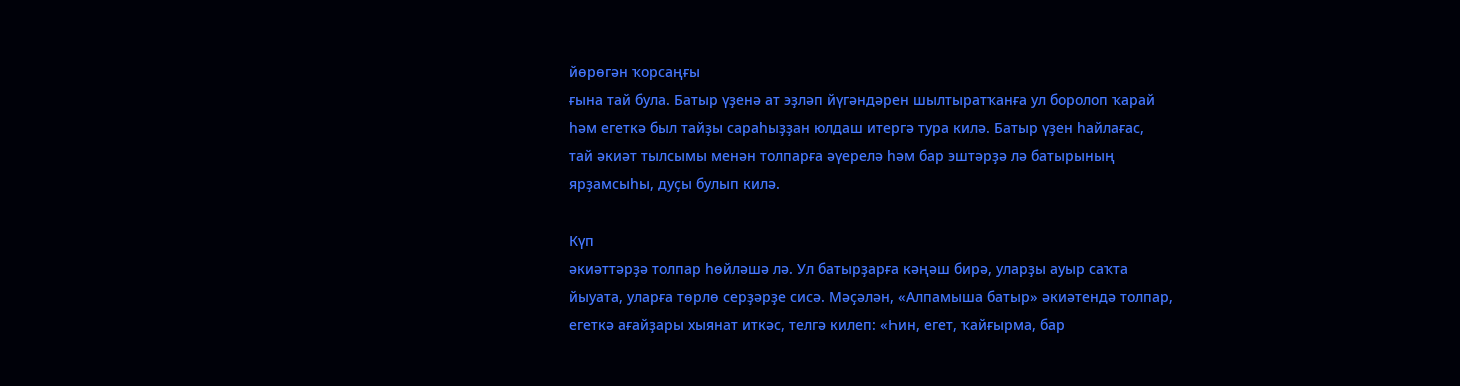йөрөгән ҡорсаңғы
ғына тай була. Батыр үҙенә ат эҙләп йүгәндәрен шылтыратҡанға ул боролоп ҡарай
һәм егеткә был тайҙы сараһыҙҙан юлдаш итергә тура килә. Батыр үҙен һайлағас,
тай әкиәт тылсымы менән толпарға әүерелә һәм бар эштәрҙә лә батырының
ярҙамсыһы, дуҫы булып килә.

Күп
әкиәттәрҙә толпар һөйләшә лә. Ул батырҙарға кәңәш бирә, уларҙы ауыр саҡта
йыуата, уларға төрлө серҙәрҙе сисә. Мәҫәлән, «Алпамыша батыр» әкиәтендә толпар,
егеткә ағайҙары хыянат иткәс, телгә килеп: «Һин, егет, ҡайғырма, бар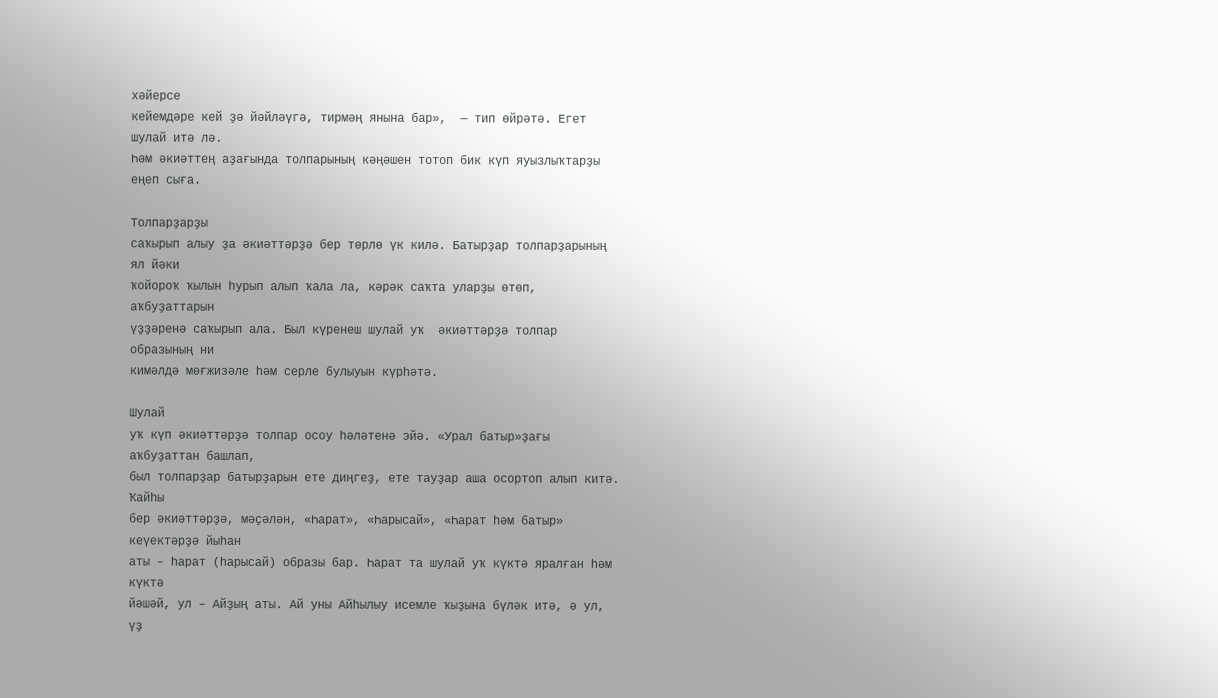хәйерсе
кейемдәре кей ҙә йәйләүгә, тирмәң янына бар»,  — тип өйрәтә. Егет шулай итә лә.
Һәм әкиәттең аҙағында толпарының кәңәшен тотоп бик күп яуызлыҡтарҙы еңеп сыға.

Толпарҙарҙы
саҡырып алыу ҙа әкиәттәрҙә бер төрлө үк килә. Батырҙар толпарҙарының ял йәки
ҡойороҡ ҡылын һурып алып ҡала ла, кәрәк саҡта уларҙы өтөп, аҡбуҙаттарын
үҙҙәренә саҡырып ала. Был күренеш шулай уҡ  әкиәттәрҙә толпар образының ни
кимәлдә мөғжизәле һәм серле булыуын күрһәтә.

Шулай
уҡ күп әкиәттәрҙә толпар осоу һәләтенә эйә. «Урал батыр»ҙағы аҡбуҙаттан башлап,
был толпарҙар батырҙарын ете диңгеҙ, ете тауҙар аша осортоп алып китә. Ҡайһы
бер әкиәттәрҙә, мәҫәлән, «Һарат», «Һарысай», «Һарат һәм батыр» кеүектәрҙә йыһан
аты – һарат (һарысай) образы бар. Һарат та шулай уҡ күктә яралған һәм күктә
йәшәй, ул – Айҙың аты. Ай уны Айһылыу исемле ҡыҙына бүләк итә, ә ул, үҙ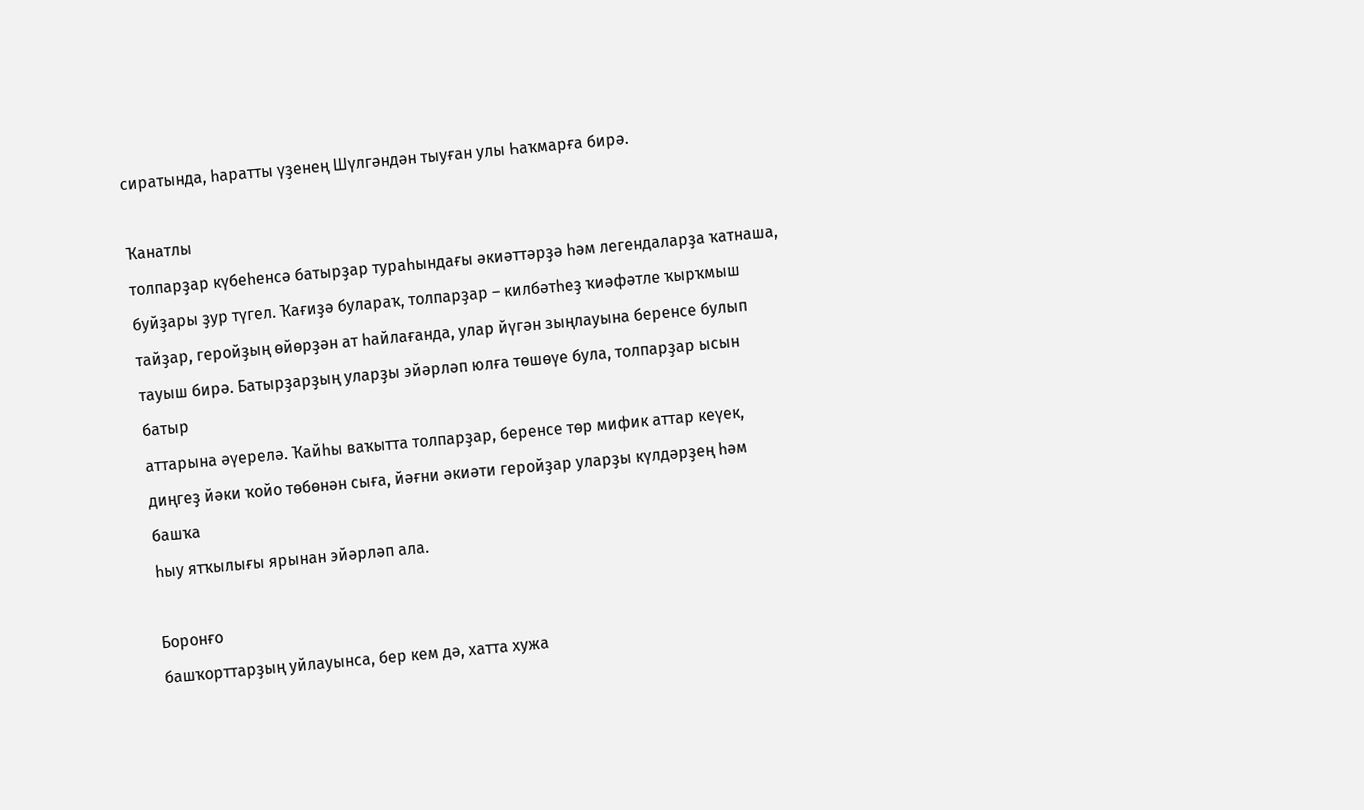сиратында, һаратты үҙенең Шүлгәндән тыуған улы Һаҡмарға бирә.

Ҡанатлы
толпарҙар күбеһенсә батырҙар тураһындағы әкиәттәрҙә һәм легендаларҙа ҡатнаша,
буйҙары ҙур түгел. Ҡағиҙә булараҡ, толпарҙар – килбәтһеҙ ҡиәфәтле ҡырҡмыш
тайҙар, геройҙың өйөрҙән ат һайлағанда, улар йүгән зыңлауына беренсе булып
тауыш бирә. Батырҙарҙың уларҙы эйәрләп юлға төшөүе була, толпарҙар ысын батыр
аттарына әүерелә. Ҡайһы ваҡытта толпарҙар, беренсе төр мифик аттар кеүек,
диңгеҙ йәки ҡойо төбөнән сыға, йәғни әкиәти геройҙар уларҙы күлдәрҙең һәм башҡа
һыу ятҡылығы ярынан эйәрләп ала.

Боронғо
башҡорттарҙың уйлауынса, бер кем дә, хатта хужа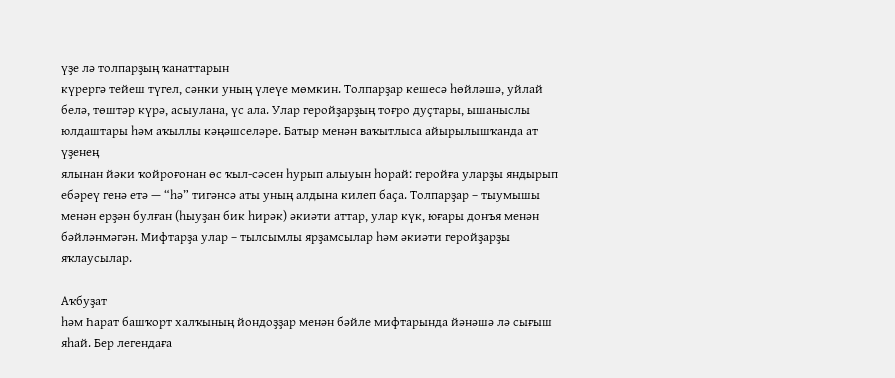үҙе лә толпарҙың ҡанаттарын
күрергә тейеш түгел, сәнки уның үлеүе мөмкин. Толпарҙар кешесә һөйләшә, уйлай
белә, төштәр күрә, асыулана, үс ала. Улар геройҙарҙың тоғро дуҫтары, ышаныслы
юлдаштары һәм аҡыллы кәңәшселәре. Батыр менән ваҡытлыса айырылышҡанда ат үҙенең
ялынан йәки ҡойроғонан өс ҡыл-сәсен һурып алыуын һорай: геройға уларҙы яндырып
ебәреү генә етә — “һә” тигәнсә аты уның алдына килеп баҫа. Толпарҙар – тыумышы
менән ерҙән булған (һыуҙан бик һирәк) әкиәти аттар, улар күк, юғары донъя менән
бәйләнмәгән. Мифтарҙа улар – тылсымлы ярҙамсылар һәм әкиәти геройҙарҙы
яҡлаусылар.

Аҡбуҙат
һәм Һарат башҡорт халҡының йондоҙҙар менән бәйле мифтарында йәнәшә лә сығыш
яһай. Бер легендаға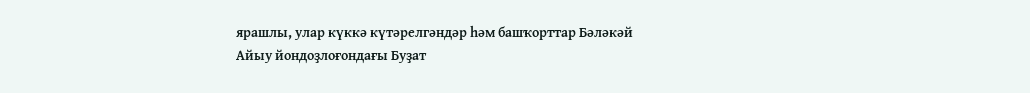ярашлы, улар күккә күтәрелгәндәр һәм башҡорттар Бәләкәй
Айыу йондоҙлоғондағы Буҙат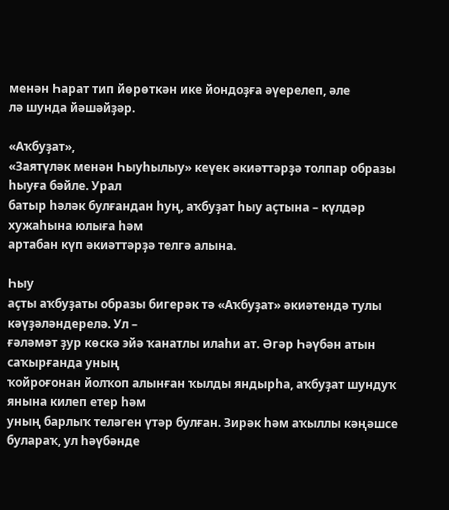менән Һарат тип йөрөткән ике йондоҙға әүерелеп, әле
лә шунда йәшәйҙәр.

«Аҡбуҙат»,
«Заятүләк менән Һыуһылыу» кеүек әкиәттәрҙә толпар образы һыуға бәйле. Урал
батыр һәләк булғандан һуң, аҡбуҙат һыу аҫтына – күлдәр хужаһына юлыға һәм
артабан күп әкиәттәрҙә телгә алына.

Һыу
аҫты аҡбуҙаты образы бигерәк тә «Аҡбуҙат» әкиәтендә тулы кәүҙәләндерелә. Ул –
ғәләмәт ҙур көскә эйә ҡанатлы илаһи ат. Әгәр Һәүбән атын саҡырғанда уның
ҡойроғонан йолҡоп алынған ҡылды яндырһа, аҡбуҙат шундуҡ янына килеп етер һәм
уның барлыҡ теләген үтәр булған. Зирәк һәм аҡыллы кәңәшсе булараҡ, ул һәүбәнде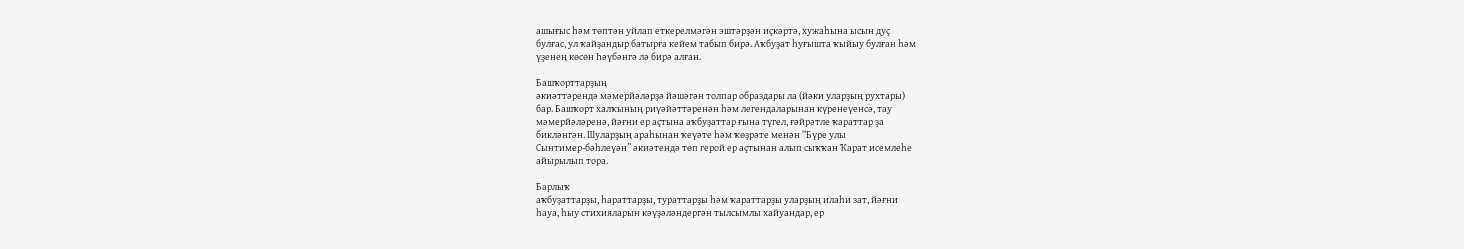ашығыс һәм төптән уйлап еткерелмәгән эштәрҙән иҫкәртә, хужаһына ысын дуҫ
булғас, ул ҡайҙандыр батырға кейем табып бирә. Аҡбуҙат һуғышта ҡыйыу булған һәм
үҙенең көсөн Һәүбәнгә лә бирә алған.

Башҡорттарҙың
әкиәттәрендә мәмерйәләрҙә йәшәгән толпар образдары ла (йәки уларҙың рухтары)
бар. Башҡорт халҡының риүәйәттәренән һәм легендаларынан күренеүенсә, тау
мәмерйәләренә, йәғни ер аҫтына аҡбуҙаттар ғына түгел, ғәйрәтле ҡараттар ҙа
бикләнгән. Шуларҙың араһынан ҡеүәте һәм ҡөҙрәте менән “Бүре улы
Сынтимер-бәһлеүән” әкиәтендә төп герой ер аҫтынан алып сыҡҡан Ҡарат исемлеһе
айырылып тора.

Барлыҡ
аҡбуҙаттарҙы, һараттарҙы, тураттарҙы һәм ҡараттарҙы уларҙың илаһи зат, йәғни
һауа, һыу стихияларын кәүҙәләндергән тылсымлы хайуандар, ер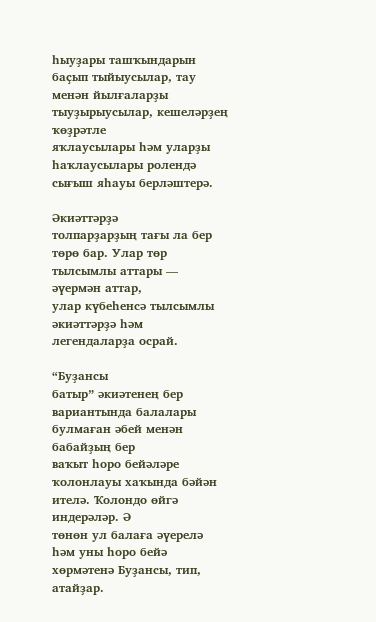һыуҙары ташҡындарын
баҫып тыйыусылар, тау менән йылғаларҙы тыуҙырыусылар, кешеләрҙең ҡөҙрәтле
яҡлаусылары һәм уларҙы һаҡлаусылары ролендә сығыш яһауы берләштерә.

Әкиәттәрҙә
толпарҙарҙың тағы ла бер төрө бар. Улар төр тылсымлы аттары — әүермән аттар,
улар күбеһенсә тылсымлы әкиәттәрҙә һәм легендаларҙа осрай.

“Буҙансы
батыр” әкиәтенең бер вариантында балалары булмаған әбей менән бабайҙың бер
ваҡыт һоро бейәләре ҡолонлауы хаҡында бәйән ителә. Ҡолондо өйгә индерәләр. Ә
төнөн ул балаға әүерелә һәм уны һоро бейә хөрмәтенә Буҙансы, тип, атайҙар.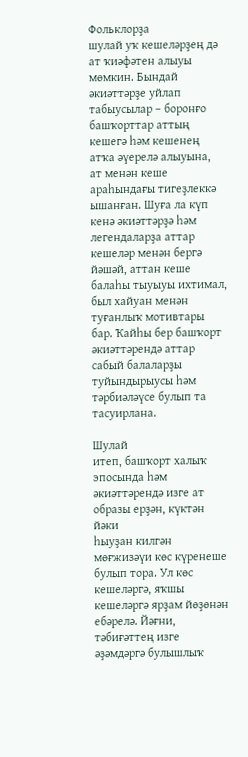Фольклорҙа
шулай уҡ кешеләрҙең дә ат ҡиәфәтен алыуы мөмкин. Бындай әкиәттәрҙе уйлап
табыусылар – боронғо башҡорттар аттың кешегә һәм кешенең атҡа әүерелә алыуына,
ат менән кеше араһындағы тигеҙлеккә ышанған. Шуға ла күп кенә әкиәттәрҙә һәм
легендаларҙа аттар кешеләр менән бергә йәшәй, аттан кеше балаһы тыуыуы ихтимал,
был хайуан менән туғанлыҡ мотивтары бар. Ҡайһы бер башҡорт әкиәттәрендә аттар
сабый балаларҙы туйындырыусы һәм тәрбиәләүсе булып та тасуирлана.

Шулай
итеп, башҡорт халыҡ эпосында һәм әкиәттәрендә изге ат образы ерҙән, күктән йәки
һыуҙан килгән мөғжизәүи көс күренеше булып тора. Ул көс кешеләргә, яҡшы
кешеләргә ярҙам йөҙөнән ебәрелә. Йәғни, тәбиғәттең изге әҙәмдәргә булышлыҡ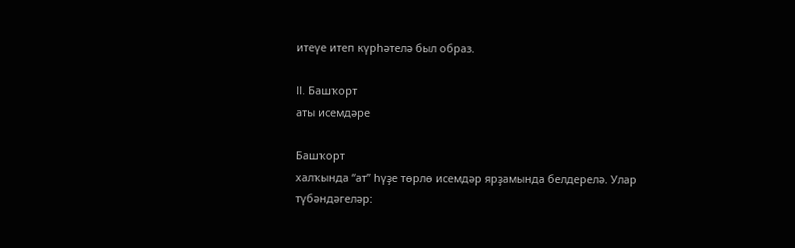итеүе итеп күрһәтелә был образ.

II. Башҡорт
аты исемдәре

Башҡорт
халҡында “ат” һүҙе төрлө исемдәр ярҙамында белдерелә. Улар түбәндәгеләр: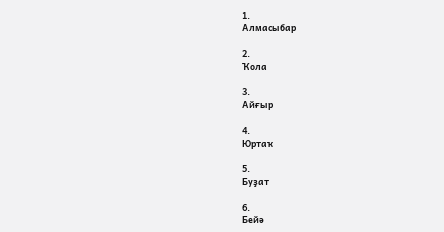1.
Алмасыбар

2.
Ҡола

3.
Айғыр

4.
Юртаҡ

5.
Буҙат

6.
Бейә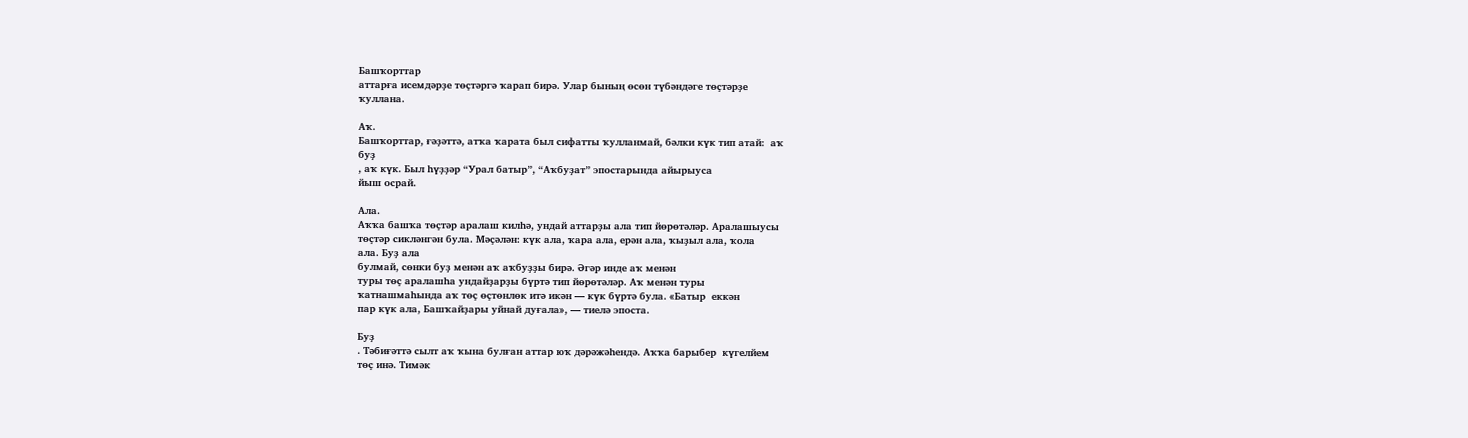Башҡорттар
аттарға исемдәрҙе төҫтәргә ҡарап бирә. Улар бының өсөн түбәндәге төҫтәрҙе
ҡуллана.

Аҡ.
Башҡорттар, ғәҙәттә, атҡа ҡарата был сифатты ҡулланмай, бәлки күк тип атай:  аҡ
буҙ
, аҡ күк. Был һүҙҙәр “Урал батыр”, “Аҡбуҙат” эпостарында айырыуса
йыш осрай.

Ала.
Аҡҡа башҡа төҫтәр аралаш килһә, ундай аттарҙы ала тип йөрөтәләр. Аралашыусы
төҫтәр сикләнгән була. Мәҫәлән: күк ала, ҡара ала, ерән ала, ҡыҙыл ала, ҡола
ала. Буҙ ала
булмай, сөнки буҙ менән аҡ аҡбуҙҙы бирә. Әгәр инде аҡ менән
туры төҫ аралашһа ундайҙарҙы бүртә тип йөрөтәләр. Аҡ менән туры
ҡатнашмаһында аҡ төҫ өҫтөнлөк итә икән — күк бүртә була. «Батыр  еккән
пар күк ала, Башҡайҙары уйнай дуғала», — тиелә эпоста.

Буҙ
. Тәбиғәттә сылт аҡ ҡына булған аттар юҡ дәрәжәһендә. Аҡҡа барыбер  күгелйем
төҫ инә. Тимәк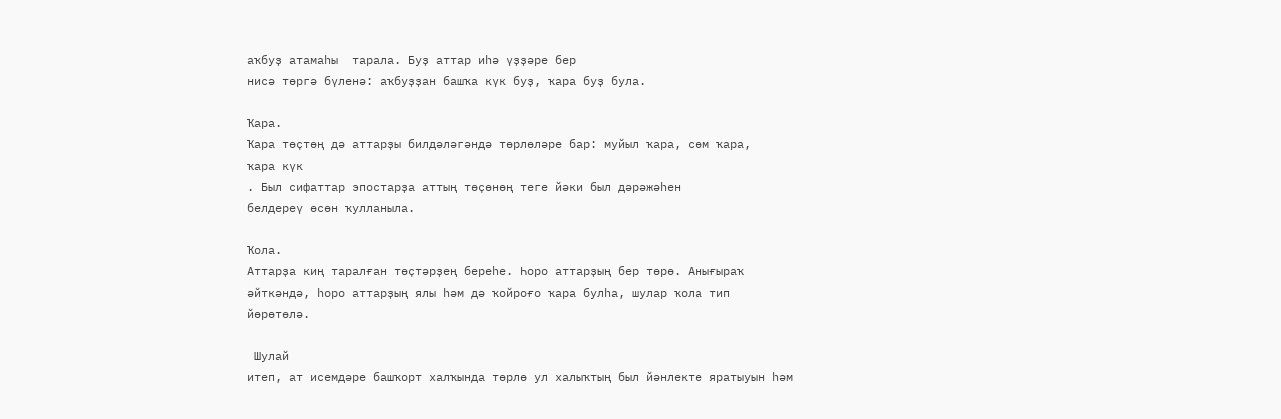аҡбуҙ атамаһы  тарала. Буҙ аттар иһә үҙҙәре бер
нисә төргә бүленә: аҡбуҙҙан башҡа күк буҙ, ҡара буҙ була.

Ҡара.
Ҡара төҫтөң дә аттарҙы билдәләгәндә төрлөләре бар: муйыл ҡара, сөм ҡара,
ҡара күк
. Был сифаттар эпостарҙа аттың төҫөнөң теге йәки был дәрәжәһен
белдереү өсөн ҡулланыла.

Ҡола.
Аттарҙа киң таралған төҫтәрҙең береһе. Һоро аттарҙың бер төрө. Анығыраҡ
әйткәндә, һоро аттарҙың ялы һәм дә ҡойроғо ҡара булһа, шулар ҡола тип
йөрөтөлә.

 Шулай
итеп, ат исемдәре башҡорт халҡында төрлө ул халыҡтың был йәнлекте яратыуын һәм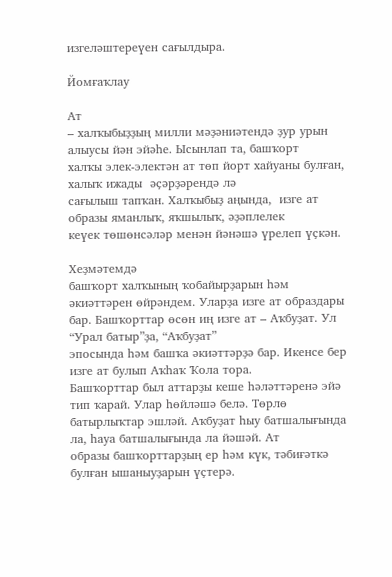изгеләштереүен сағылдыра.

Йомғаҡлау

Ат
– халҡыбыҙҙың милли мәҙәниәтендә ҙур урын алыусы йән эйәһе. Ысынлап та, башҡорт
халҡы элек-электән ат төп йорт хайуаны булған, халыҡ ижады  әҫәрҙәрендә лә
сағылыш тапҡан. Халҡыбыҙ аңында,  изге ат образы яманлыҡ, яҡшылыҡ, әҙәплелек
кеүек төшөнсәләр менән йәнәшә үрелеп үҫкән.

Хеҙмәтемдә
башҡорт халҡының ҡобайырҙарын һәм әкиәттәрен өйрәндем. Уларҙа изге ат образдары
бар. Башҡорттар өсөн иң изге ат – Аҡбуҙат. Ул “Урал батыр”ҙа, “Аҡбуҙат”
эпосында һәм башҡа әкиәттәрҙә бар. Икенсе бер изге ат булып Аҡһаҡ Ҡола тора.
Башҡорттар был аттарҙы кеше һәләттәренә эйә тип ҡарай. Улар һөйләшә белә. Төрлө
батырлыҡтар эшләй. Аҡбуҙат һыу батшалығында ла, һауа батшалығында ла йәшәй. Ат
образы башҡорттарҙың ер һәм күк, тәбиғәткә булған ышаныуҙарын үҫтерә.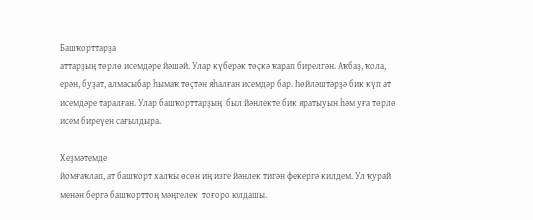Башҡорттарҙа
аттарҙың төрлө исемдәре йәшәй. Улар күберәк төҫкә ҡарап бирелгән. Аҡбаҙ, ҡола,
ерән, буҙат, алмасыбар һымаҡ төҫтән яһалған исемдәр бар. Һөйләштәрҙә бик күп ат
исемдәре таралған. Улар башҡорттарҙың  был йәнлекте бик яратыуын һәм уға төрлө
исем биреүен сағылдыра.

Хеҙмәтемде
йомғаҡлап, ат башҡорт халҡы өсөн иң изге йәнлек тигән фекергә килдем. Ул ҡурай
менән бергә башҡорттоң мәңгелек  тоғоро юлдашы.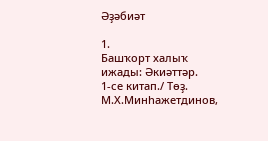Әҙәбиәт

1.
Башҡорт халыҡ ижады: Әкиәттәр.
1-се китап./ Төҙ. М.Х.Минһажетдинов,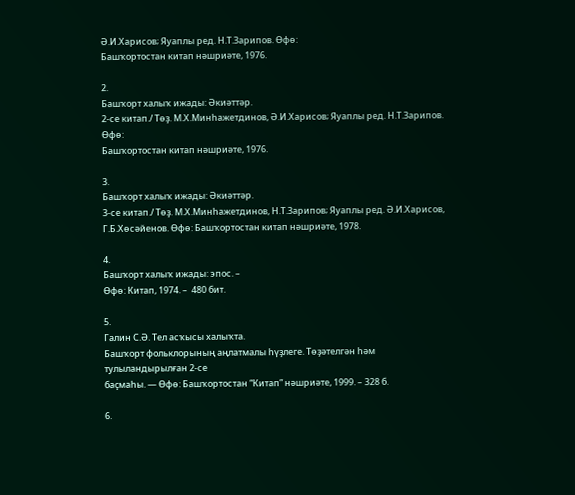Ә.И.Харисов; Яуаплы ред. Н.Т.Зарипов. Өфө:
Башҡортостан китап нәшриәте, 1976.

2.
Башҡорт халыҡ ижады: Әкиәттәр.
2-се китап./ Төҙ. М.Х.Минһажетдинов, Ә.И.Харисов; Яуаплы ред. Н.Т.Зарипов. Өфө:
Башҡортостан китап нәшриәте, 1976.

3.
Башҡорт халыҡ ижады: Әкиәттәр.
3-се китап./ Төҙ. М.Х.Минһажетдинов, Н.Т.Зарипов; Яуаплы ред. Ә.И.Харисов,
Г.Б.Хөсәйенов. Өфө: Башҡортостан китап нәшриәте, 1978.

4.
Башҡорт халыҡ ижады: эпос. –
Өфө: Китап, 1974. –  480 бит.

5.
Галин С.Ә. Тел асҡысы халыҡта.
Башҡорт фольклорының аңлатмалы һүҙлеге. Төҙәтелгән һәм тулыландырылған 2-се
баҫмаһы. — Өфө: Башҡортостан “Китап” нәшриәте, 1999. – 328 б.

6.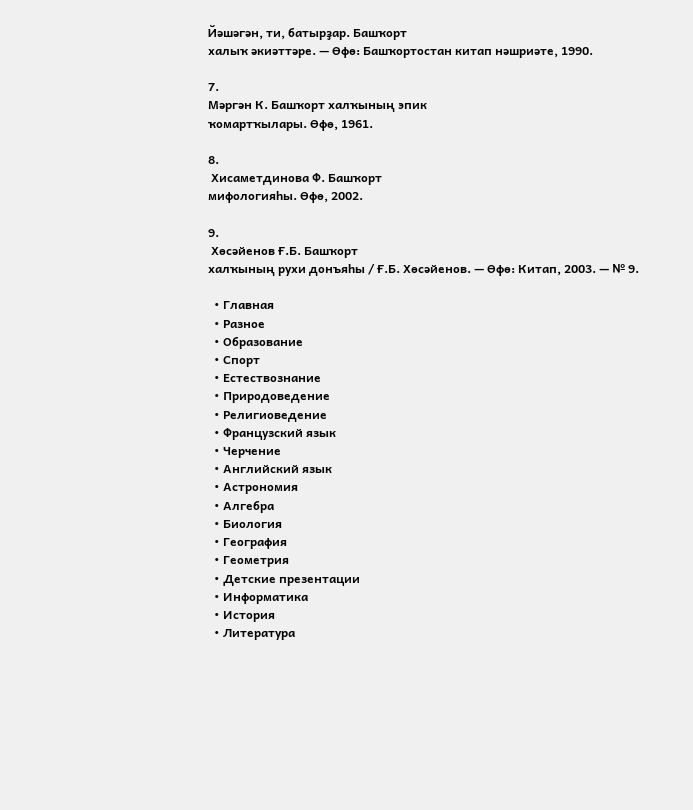Йәшәгән, ти, батырҙар. Башҡорт
халыҡ әкиәттәре. — Өфө: Башҡортостан китап нәшриәте, 1990.

7.
Мәргән К. Башҡорт халҡының эпик
ҡомартҡылары. Өфө, 1961.

8.
 Хисаметдинова Ф. Башҡорт
мифологияһы. Өфө, 2002.

9.
 Хөсәйенов Ғ.Б. Башҡорт
халҡының рухи донъяһы / Ғ.Б. Хөсәйенов. — Өфө: Китап, 2003. — № 9.

  • Главная
  • Разное
  • Образование
  • Спорт
  • Естествознание
  • Природоведение
  • Религиоведение
  • Французский язык
  • Черчение
  • Английский язык
  • Астрономия
  • Алгебра
  • Биология
  • География
  • Геометрия
  • Детские презентации
  • Информатика
  • История
  • Литература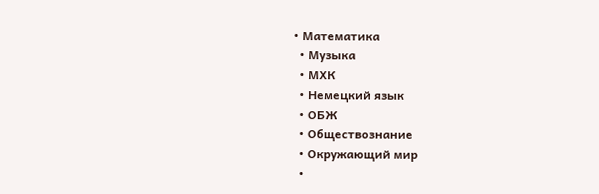• Математика
  • Музыка
  • МХК
  • Немецкий язык
  • ОБЖ
  • Обществознание
  • Окружающий мир
  •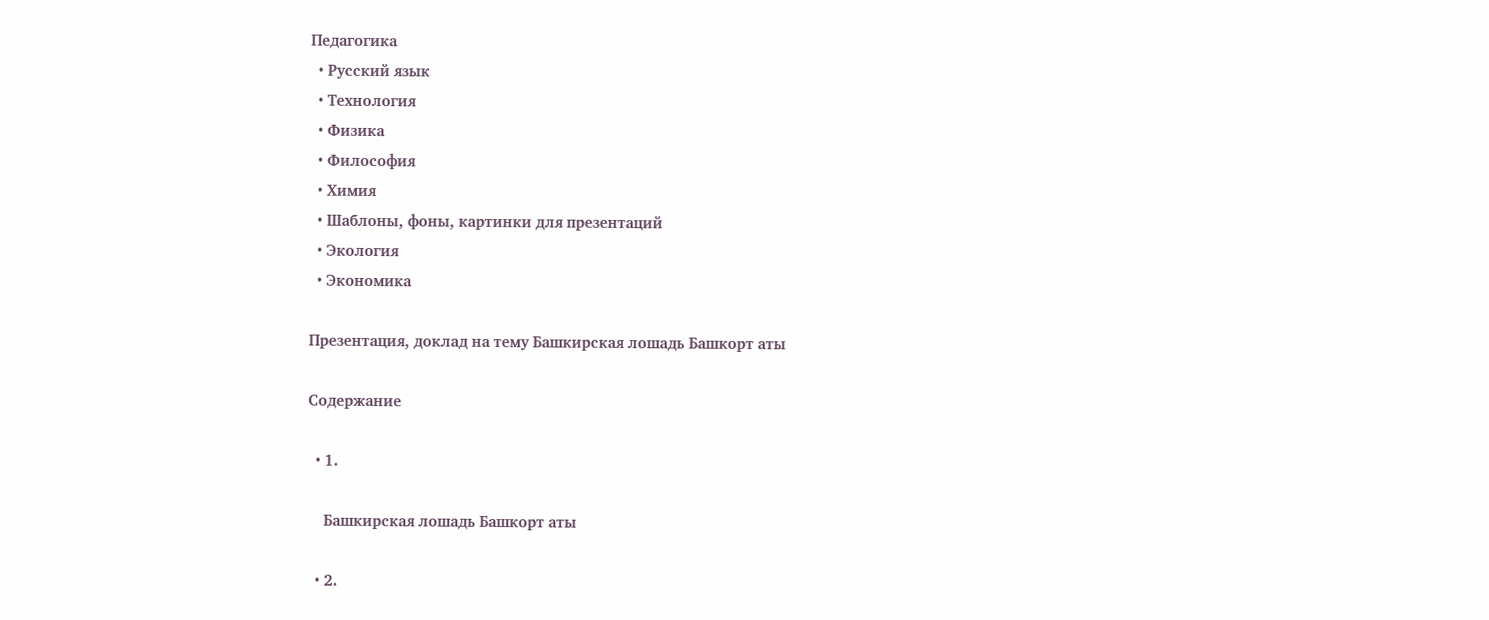Педагогика
  • Русский язык
  • Технология
  • Физика
  • Философия
  • Химия
  • Шаблоны, фоны, картинки для презентаций
  • Экология
  • Экономика

Презентация, доклад на тему Башкирская лошадь Башкорт аты

Содержание

  • 1.

    Башкирская лошадь Башкорт аты

  • 2.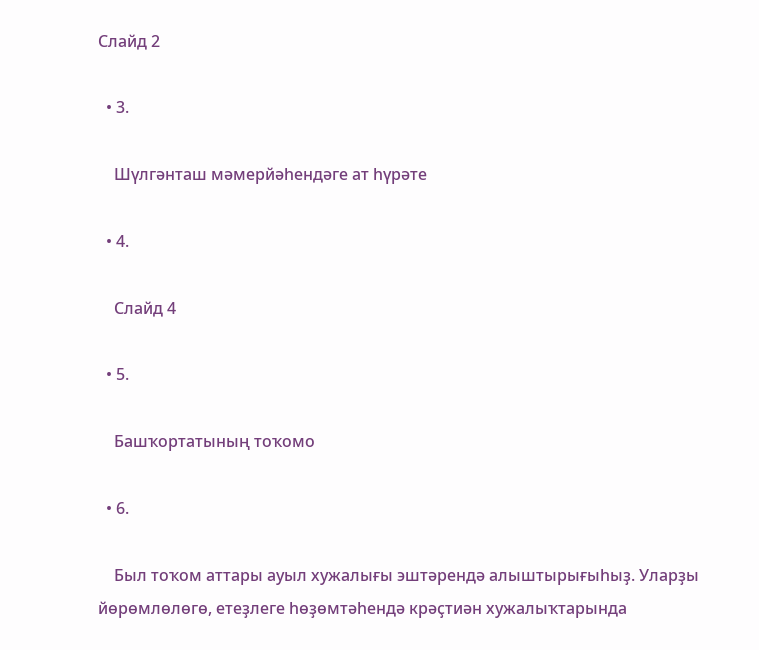Слайд 2

  • 3.

    Шүлгәнташ мәмерйәһендәге ат һүрәте

  • 4.

    Слайд 4

  • 5.

    Башҡортатының тоҡомо

  • 6.

    Был тоҡом аттары ауыл хужалығы эштәрендә алыштырығыһыҙ. Уларҙы йөрөмлөлөгө, етеҙлеге һөҙөмтәһендә крәҫтиән хужалыҡтарында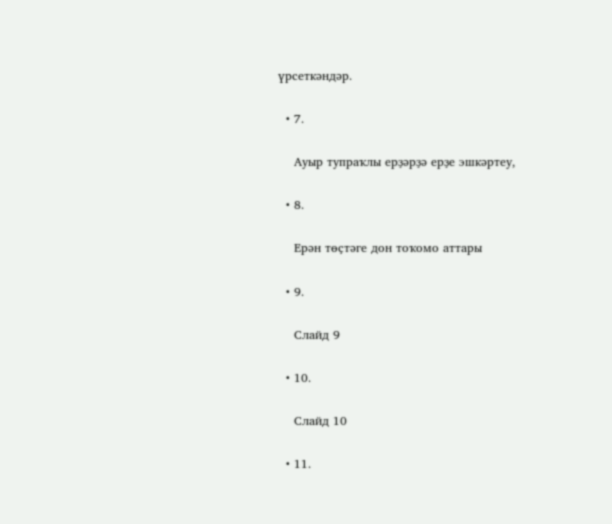үрсеткәндәр.

  • 7.

    Ауыр тупраҡлы ерҙәрҙә ерҙе эшкәртеу,

  • 8.

    Ерән төҫтәге дон тоҡомо аттары

  • 9.

    Слайд 9

  • 10.

    Слайд 10

  • 11.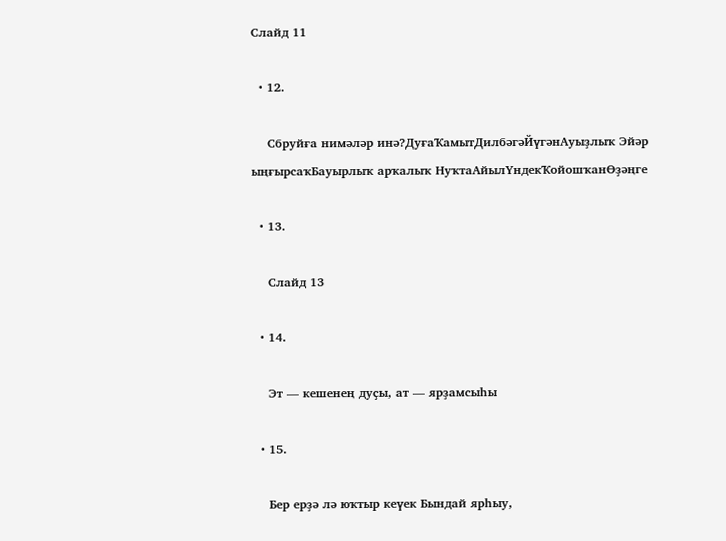Слайд 11

  • 12.

    Сбруйға нимәләр инә?ДуғаҠамытДилбәгәЙүгәнАуыҙлыҡ Эйәр ыңғырсаҡБауырлыҡ арҡалыҡ НуҡтаАйылҮндекҠойошҡанӨҙәңге

  • 13.

    Слайд 13

  • 14.

    Эт — кешенең дуҫы, ат — ярҙамсыһы

  • 15.

    Бер ерҙә лә юҡтыр кеүек Бындай ярһыу,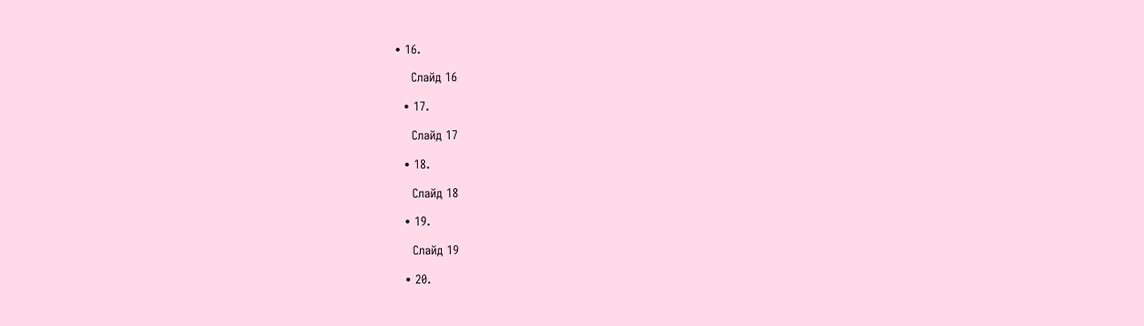• 16.

    Слайд 16

  • 17.

    Слайд 17

  • 18.

    Слайд 18

  • 19.

    Слайд 19

  • 20.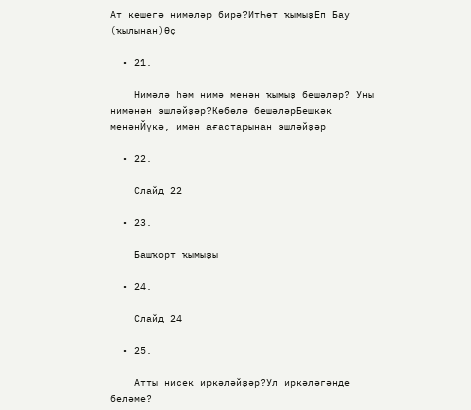Ат кешегә нимәләр бирә?ИтҺөт ҡымыҙЕп Бау (ҡылынан)Өҫ

  • 21.

    Нимәлә һәм нимә менән ҡымыҙ бешәләр? Уны нимәнән эшләйҙәр?Көбөлә бешәләрБешкәк менәнЙүкә, имән ағастарынан эшләйҙәр

  • 22.

    Слайд 22

  • 23.

    Башҡорт ҡымыҙы

  • 24.

    Слайд 24

  • 25.

    Атты нисек иркәләйҙәр?Ул иркәләгәнде беләме?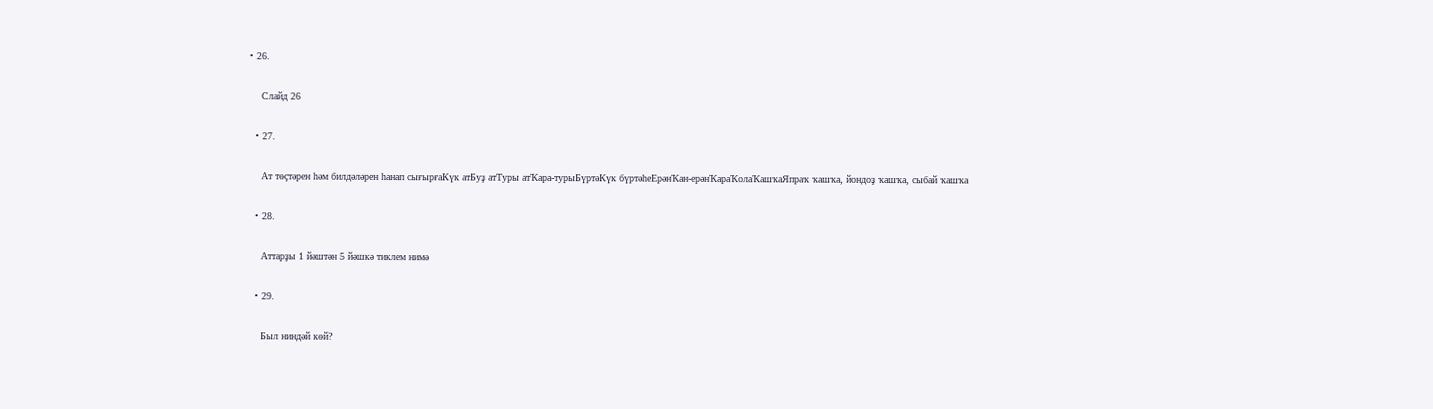• 26.

    Слайд 26

  • 27.

    Ат төҫтәрен һәм билдәләрен һанап сығырғаКүк атБуҙ атТуры атҠара-турыБүртәКүк бүртәһеЕрәнҠан-ерәнҠараҠолаҠашҡаЯпраҡ ҡашҡа, йондоҙ ҡашҡа, сыбай ҡашҡа

  • 28.

    Аттарҙы 1 йәштән 5 йәшкә тиклем нимә

  • 29.

    Был ниндәй көй?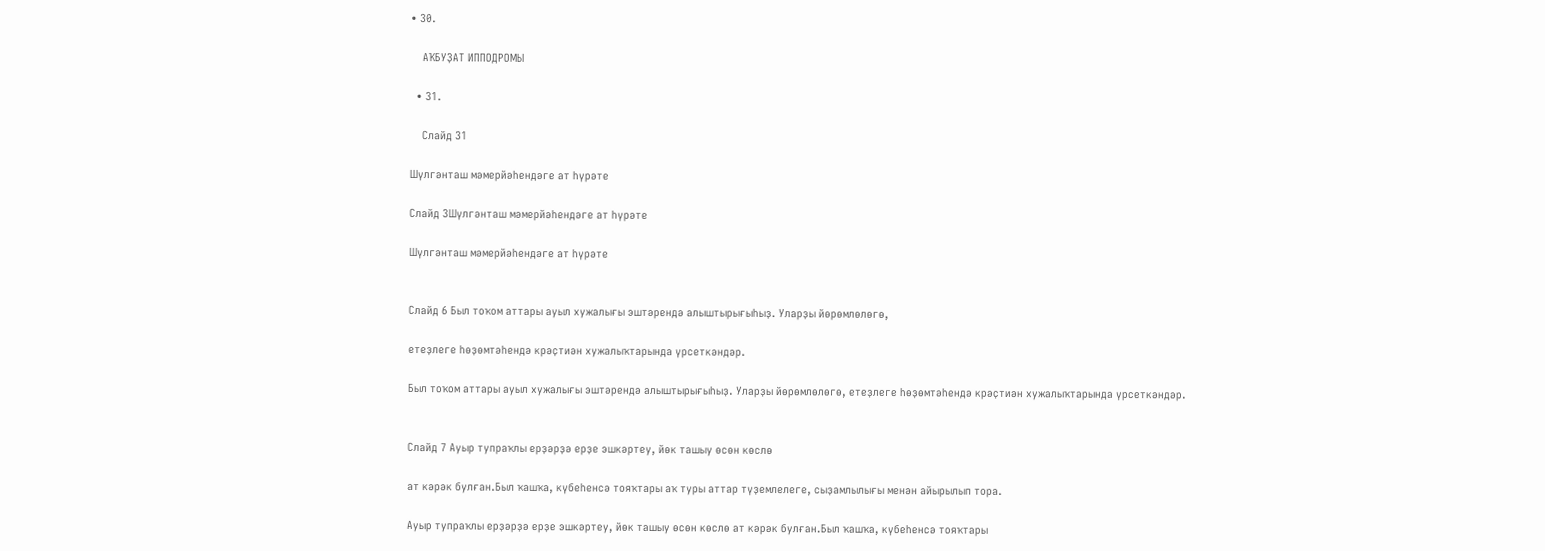• 30.

    АҠБУҘАТ ИППОДРОМЫ

  • 31.

    Слайд 31

Шүлгәнташ мәмерйәһендәге ат һүрәте

Слайд 3Шүлгәнташ мәмерйәһендәге ат һүрәте

Шүлгәнташ мәмерйәһендәге ат һүрәте


Слайд 6 Был тоҡом аттары ауыл хужалығы эштәрендә алыштырығыһыҙ. Уларҙы йөрөмлөлөгө,

етеҙлеге һөҙөмтәһендә крәҫтиән хужалыҡтарында үрсеткәндәр.

Был тоҡом аттары ауыл хужалығы эштәрендә алыштырығыһыҙ. Уларҙы йөрөмлөлөгө, етеҙлеге һөҙөмтәһендә крәҫтиән хужалыҡтарында үрсеткәндәр.


Слайд 7 Ауыр тупраҡлы ерҙәрҙә ерҙе эшкәртеу, йөк ташыу өсөн көслө

ат кәрәк булған.Был ҡашҡа, күбеһенсә тояҡтары аҡ туры аттар түҙемлелеге, сыҙамлылығы менән айырылып тора.

Ауыр тупраҡлы ерҙәрҙә ерҙе эшкәртеу, йөк ташыу өсөн көслө ат кәрәк булған.Был ҡашҡа, күбеһенсә тояҡтары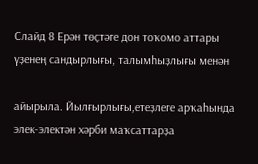Слайд 8 Ерән төҫтәге дон тоҡомо аттары үҙенең сандырлығы, талымһыҙлығы менән

айырыла. Йылғырлығы,етеҙлеге арҡаһында элек-электән хәрби маҡсаттарҙа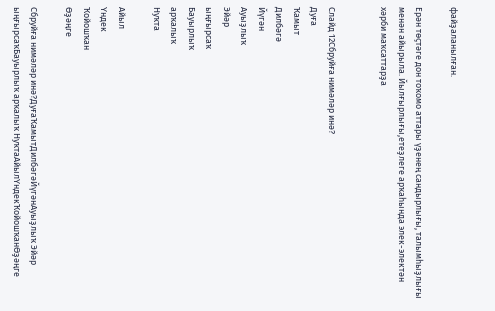файҙаланылған.

Ерән төҫтәге дон тоҡомо аттары үҙенең сандырлығы, талымһыҙлығы менән айырыла. Йылғырлығы,етеҙлеге арҡаһында элек-электән хәрби маҡсаттарҙа


Слайд 12Сбруйға нимәләр инә?
Дуға
Ҡамыт
Дилбәгә
Йүгән
Ауыҙлыҡ
Эйәр
ыңғырсаҡ
Бауырлыҡ
арҡалыҡ
Нуҡта

Айыл
Үндек
Ҡойошҡан
Өҙәңге

Сбруйға нимәләр инә?ДуғаҠамытДилбәгәЙүгәнАуыҙлыҡ Эйәр ыңғырсаҡБауырлыҡ арҡалыҡ НуҡтаАйылҮндекҠойошҡанӨҙәңге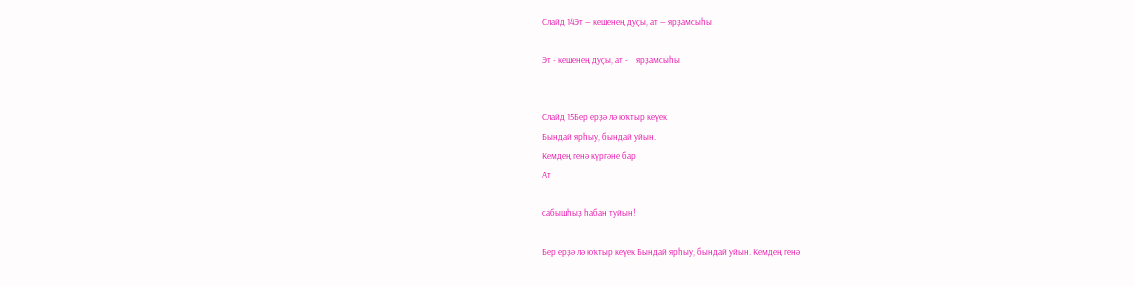Слайд 14Эт — кешенең дуҫы, ат — ярҙамсыһы

Эт - кешенең дуҫы, ат -    ярҙамсыһы


Слайд 15Бер ерҙә лә юҡтыр кеүек
Бындай ярһыу, бындай уйын.
Кемдең генә күргәне бар
Ат

сабышһыҙ һабан туйын!

Бер ерҙә лә юҡтыр кеүек Бындай ярһыу, бындай уйын. Кемдең генә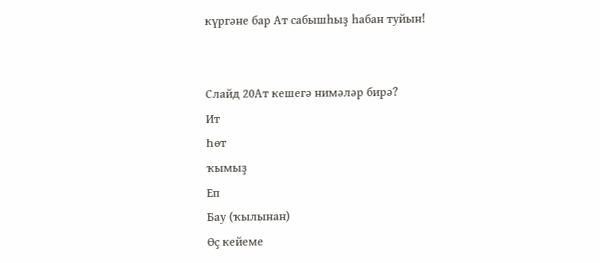күргәне бар Ат сабышһыҙ һабан туйын!


Слайд 20Ат кешегә нимәләр бирә?
Ит
Һөт
ҡымыҙ
Еп
Бау (ҡылынан)
Өҫ кейеме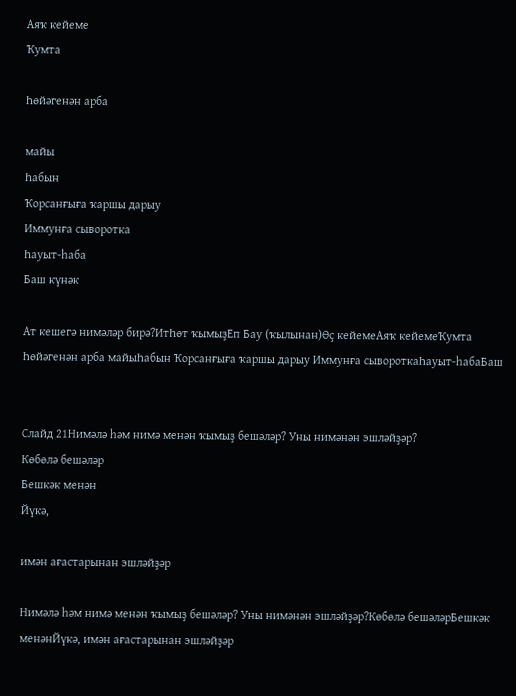Аяҡ кейеме
Ҡумта

Һөйәгенән арба

майы
Һабын
Ҡорсанғыға ҡаршы дарыу
Иммунға сыворотка
Һауыт-һаба
Баш күнәк

Ат кешегә нимәләр бирә?ИтҺөт ҡымыҙЕп Бау (ҡылынан)Өҫ кейемеАяҡ кейемеҠумта Һөйәгенән арба майыҺабын Ҡорсанғыға ҡаршы дарыу Иммунға сывороткаҺауыт-һабаБаш


Слайд 21Нимәлә һәм нимә менән ҡымыҙ бешәләр? Уны нимәнән эшләйҙәр?
Көбөлә бешәләр
Бешкәк менән
Йүкә,

имән ағастарынан эшләйҙәр

Нимәлә һәм нимә менән ҡымыҙ бешәләр? Уны нимәнән эшләйҙәр?Көбөлә бешәләрБешкәк менәнЙүкә, имән ағастарынан эшләйҙәр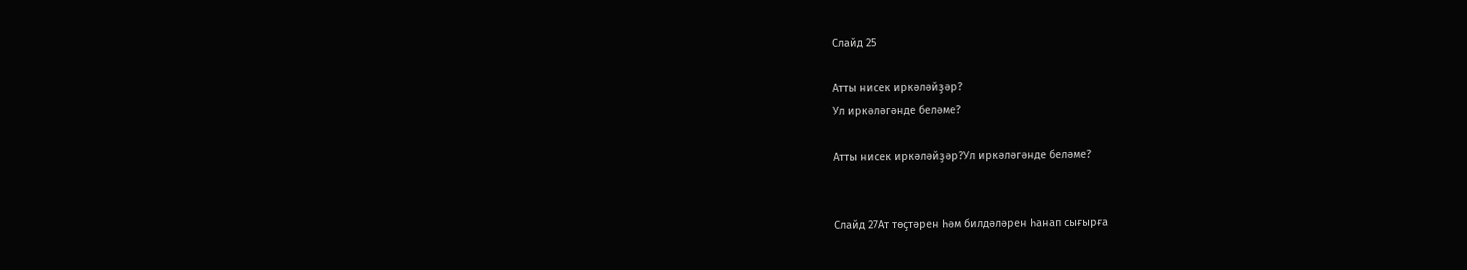Слайд 25

Атты нисек иркәләйҙәр?
Ул иркәләгәнде беләме?

Атты нисек иркәләйҙәр?Ул иркәләгәнде беләме?


Слайд 27Ат төҫтәрен һәм билдәләрен һанап сығырға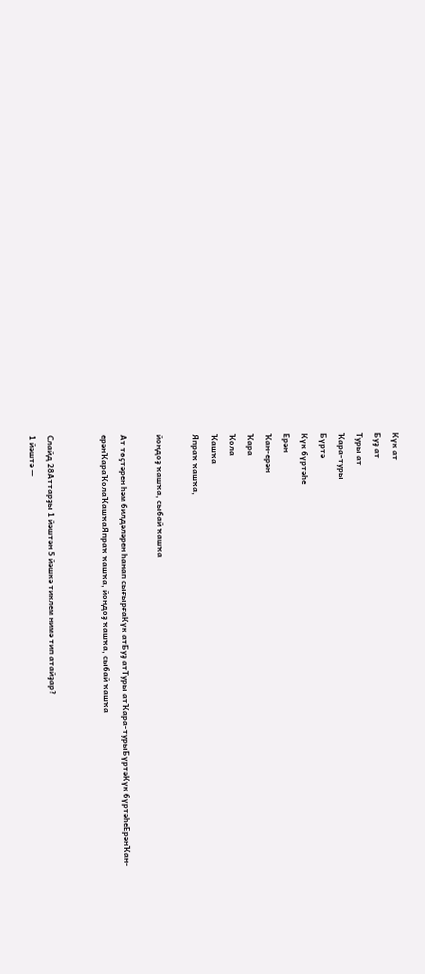Күк ат
Буҙ ат
Туры ат
Ҡара-туры
Бүртә
Күк бүртәһе
Ерән
Ҡан-ерән
Ҡара
Ҡола
Ҡашҡа
Япраҡ ҡашҡа,

йондоҙ ҡашҡа, сыбай ҡашҡа

Ат төҫтәрен һәм билдәләрен һанап сығырғаКүк атБуҙ атТуры атҠара-турыБүртәКүк бүртәһеЕрәнҠан-ерәнҠараҠолаҠашҡаЯпраҡ ҡашҡа, йондоҙ ҡашҡа, сыбай ҡашҡа


Слайд 28Аттарҙы 1 йәштән 5 йәшкә тиклем нимә тип атайҙар?
1 йәштә —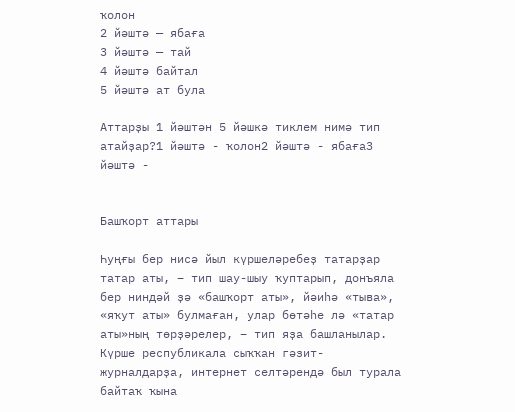ҡолон
2 йәштә — ябаға
3 йәштә — тай
4 йәштә байтал
5 йәштә ат була

Аттарҙы 1 йәштән 5 йәшкә тиклем нимә тип атайҙар?1 йәштә - ҡолон2 йәштә - ябаға3 йәштә -


Башҡорт аттары

Һуңғы бер нисә йыл күршеләребеҙ татарҙар татар аты, – тип шау-шыу ҡуптарып, донъяла бер ниндәй ҙә «башҡорт аты», йәиһә «тыва», «яҡут аты» булмаған, улар бөтәһе лә «татар аты»ның төрҙәрелер, – тип яҙа башланылар. Күрше республикала сыҡҡан гәзит-журналдарҙа, интернет селтәрендә был турала байтаҡ ҡына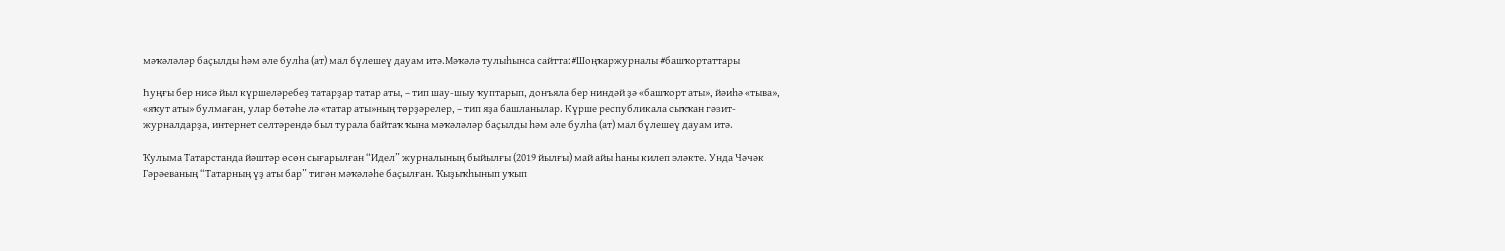мәҡәләләр баҫылды һәм әле булһа (ат) мал бүлешеү дауам итә.Мәҡәлә тулыһынса сайтта:#Шоңҡаржурналы #башҡортаттары

Һуңғы бер нисә йыл күршеләребеҙ татарҙар татар аты, – тип шау-шыу ҡуптарып, донъяла бер ниндәй ҙә «башҡорт аты», йәиһә «тыва», «яҡут аты» булмаған, улар бөтәһе лә «татар аты»ның төрҙәрелер, – тип яҙа башланылар. Күрше республикала сыҡҡан гәзит-журналдарҙа, интернет селтәрендә был турала байтаҡ ҡына мәҡәләләр баҫылды һәм әле булһа (ат) мал бүлешеү дауам итә.

Ҡулыма Татарстанда йәштәр өсөн сығарылған “Идел” журналының быйылғы (2019 йылғы) май айы һаны килеп эләкте. Унда Чәчәк Гәрәеваның “Татарның үҙ аты бар” тигән мәҡәләһе баҫылған. Ҡыҙыҡһынып уҡып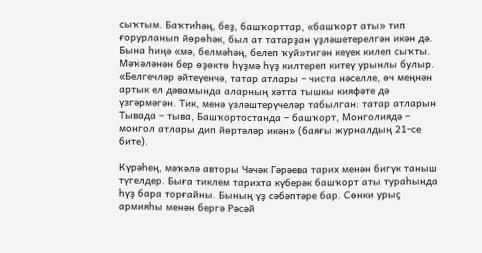сыҡтым. Баҡтиһәң, беҙ, башҡорттар, «башҡорт аты» тип ғорурланып йөрөһәк, был ат татарҙан үҙләшетерелгән икән дә. Бына һиңә «мә, белмәһәң, белеп ҡуй»тигән кеүек килеп сыҡты. Мәҡәләнән бер өҙөктө һүҙмә һүҙ килтереп китеү урынлы булыр. «Белгечләр әйтеүенчә, татар атлары – чиста нәселле, өч меңнән артык ел дәвамында аларның хәтта тышкы кияфәте дә үзгәрмәгән. Тик, менә үзләштерүчеләр табылган: татар атларын Тывада – тыва, Башҡортостанда – башҡорт, Монголиядә – монгол атлары дип йөртәләр икән» (баяғы журналдың 21-се бите).

Күрәһең, мәҡәлә авторы Чәчәк Гәрәева тарих менән бигүк таныш түгелдер. Быға тиклем тарихта күберәк башҡорт аты тураһында һүҙ бара торғайны. Бының үҙ сәбәптәре бар. Сөнки урыҫ армияһы менән бергә Рәсәй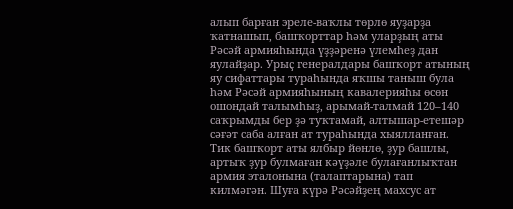алып барған эреле-ваҡлы төрлө яуҙарҙа ҡатнашып, башҡорттар һәм уларҙың аты Рәсәй армияһында үҙҙәренә үлемһеҙ дан яулайҙар. Урыҫ генералдары башҡорт атының яу сифаттары тураһында яҡшы таныш була һәм Рәсәй армияһының кавалерияһы өсөн ошондай талымһыҙ, арымай-талмай 120–140 саҡрымды бер ҙә туҡтамай, алтышар-етешәр сәғәт саба алған ат тураһында хыялланған. Тик башҡорт аты ялбыр йөнлө, ҙур башлы, артыҡ ҙур булмаған кәүҙәле булағанлыҡтан армия эталонына (талаптарына) тап килмәгән. Шуға күрә Рәсәйҙең махсус ат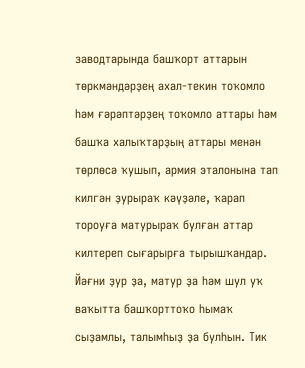заводтарында башҡорт аттарын төркмәндәрҙең ахал-текин тоҡомло һәм ғәрәптәрҙең тоҡомло аттары һәм башҡа халыҡтарҙың аттары менән төрлөсә ҡушып, армия эталонына тап килгән ҙурыраҡ кәүҙәле, ҡарап тороуға матурыраҡ булған аттар килтереп сығарырға тырышҡандар. Йәғни ҙур ҙа, матур ҙа һәм шул уҡ ваҡытта башҡорттоҡо һымаҡ сыҙамлы, талымһыҙ ҙа булһын. Тик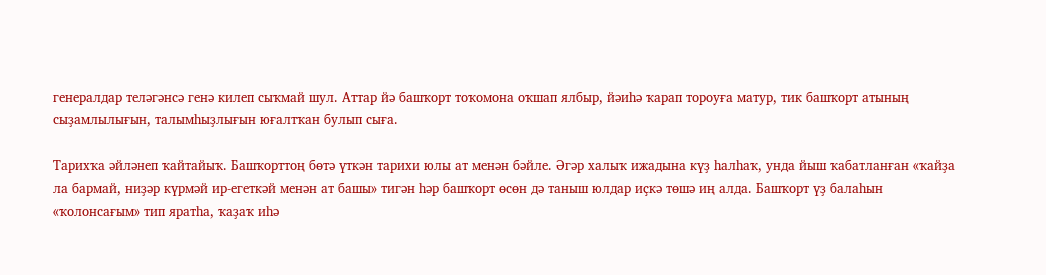генералдар теләгәнсә генә килеп сыҡмай шул. Аттар йә башҡорт тоҡомона оҡшап ялбыр, йәиһә ҡарап тороуға матур, тик башҡорт атының сыҙамлылығын, талымһыҙлығын юғалтҡан булып сыға.

Тарихҡа әйләнеп ҡайтайыҡ. Башҡорттоң бөтә үткән тарихи юлы ат менән бәйле. Әгәр халыҡ ижадына күҙ һалһаҡ, унда йыш ҡабатланған «ҡайҙа ла бармай, ниҙәр күрмәй ир-егеткәй менән ат башы» тигән һәр башҡорт өсөн дә таныш юлдар иҫкә төшә иң алда. Башҡорт үҙ балаһын «ҡолонсағым» тип яратһа, ҡаҙаҡ иһә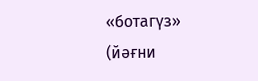«ботагүз» (йәғни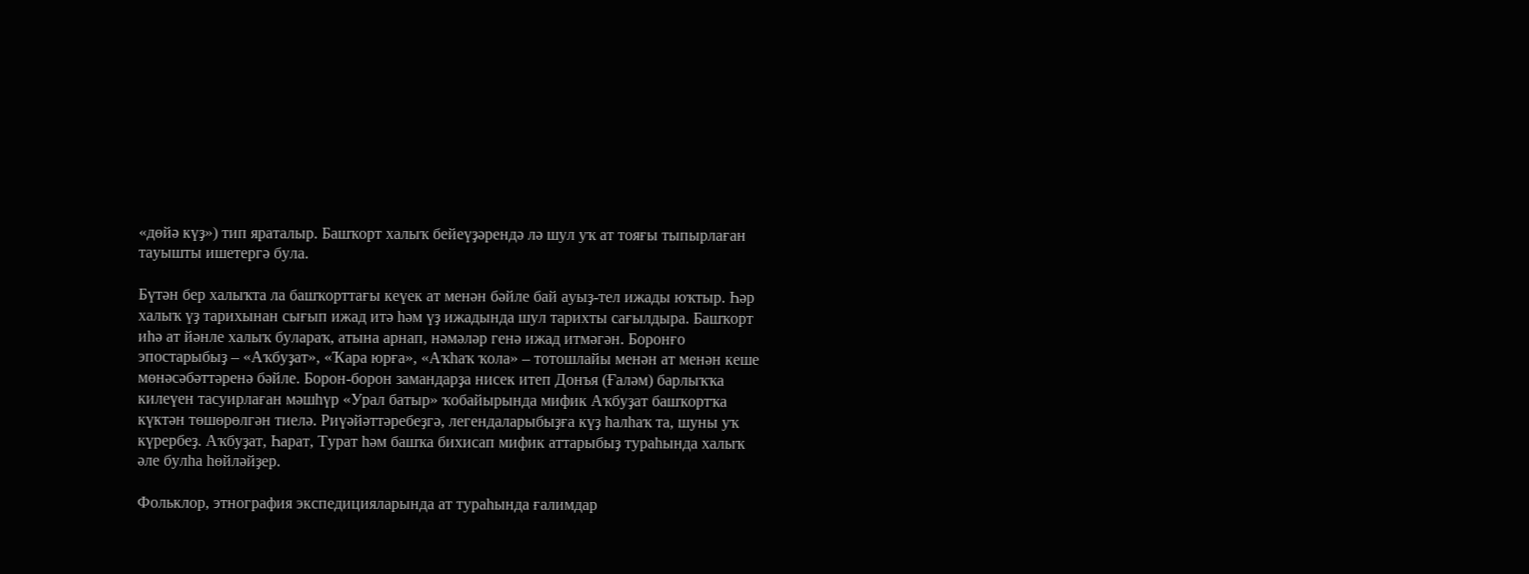«дөйә күҙ») тип яраталыр. Башҡорт халыҡ бейеүҙәрендә лә шул уҡ ат тояғы тыпырлаған тауышты ишетергә була.

Бүтән бер халыҡта ла башҡорттағы кеүек ат менән бәйле бай ауыҙ-тел ижады юҡтыр. Һәр халыҡ үҙ тарихынан сығып ижад итә һәм үҙ ижадында шул тарихты сағылдыра. Башҡорт иһә ат йәнле халыҡ булараҡ, атына арнап, нәмәләр генә ижад итмәгән. Боронғо эпостарыбыҙ – «Аҡбуҙат», «Ҡара юрға», «Аҡһаҡ ҡола» – тотошлайы менән ат менән кеше мөнәсәбәттәренә бәйле. Борон-борон замандарҙа нисек итеп Донъя (Ғаләм) барлыҡҡа килеүен тасуирлаған мәшһүр «Урал батыр» ҡобайырында мифик Аҡбуҙат башҡортҡа күктән төшөрөлгән тиелә. Риүәйәттәребеҙгә, легендаларыбыҙға күҙ һалһаҡ та, шуны уҡ күрербеҙ. Аҡбуҙат, Һарат, Турат һәм башҡа бихисап мифик аттарыбыҙ тураһында халыҡ әле булһа һөйләйҙер.

Фольклор, этнография экспедицияларында ат тураһында ғалимдар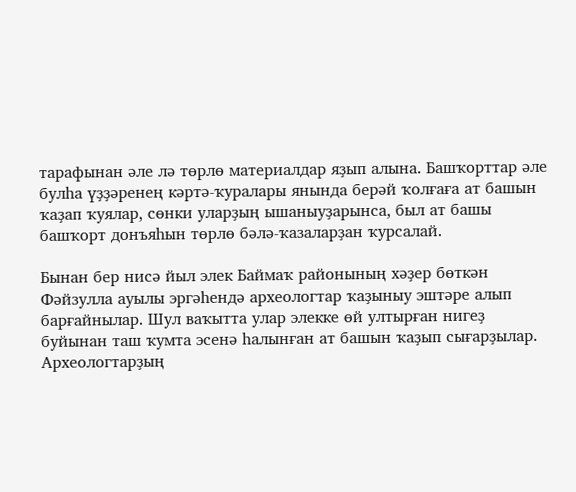тарафынан әле лә төрлө материалдар яҙып алына. Башҡорттар әле булһа үҙҙәренең кәртә-ҡуралары янында берәй ҡолғаға ат башын ҡаҙап ҡуялар, сөнки уларҙың ышаныуҙарынса, был ат башы башҡорт донъяһын төрлө бәлә-ҡазаларҙан ҡурсалай.

Бынан бер нисә йыл элек Баймаҡ районының хәҙер бөткән Фәйзулла ауылы эргәһендә археологтар ҡаҙыныу эштәре алып барғайнылар. Шул ваҡытта улар элекке өй ултырған нигеҙ буйынан таш ҡумта эсенә һалынған ат башын ҡаҙып сығарҙылар. Археологтарҙың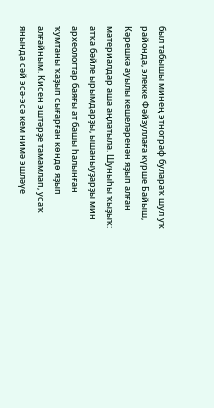был табышы минең этнограф булараҡ шул уҡ районда, элекке Фәйзуллаға күрше Байыш, Кәрешкә ауылы кешеләренән яҙып алған материалдар аша аңлатыла. Шуныһы ҡыҙыҡ: атҡа бәйле ырымдарҙы, ышаныуҙарҙы мин археологтар баяғы ат башы һалынған ҡумтаны ҡаҙып сығарған көндө яҙып алғайным. Кисен эштәрҙе тамамлап, усаҡ янында сәй эсә-эсә кем нимә эшләүе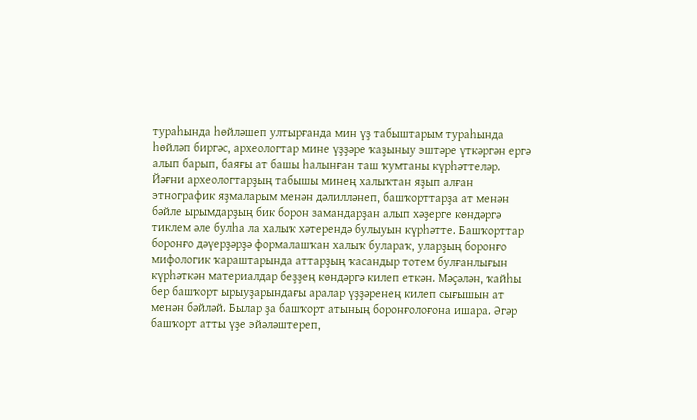тураһында һөйләшеп ултырғанда мин үҙ табыштарым тураһында һөйләп биргәс, археологтар мине үҙҙәре ҡаҙыныу эштәре үткәргән ергә алып барып, баяғы ат башы һалынған таш ҡумтаны күрһәттеләр. Йәғни археологтарҙың табышы минең халыҡтан яҙып алған этнографик яҙмаларым менән дәлилләнеп, башҡорттарҙа ат менән бәйле ырымдарҙың бик борон замандарҙан алып хәҙерге көндәргә тиклем әле булһа ла халыҡ хәтерендә булыуын күрһәтте. Башҡорттар боронғо дәүерҙәрҙә формалашҡан халыҡ булараҡ, уларҙың боронғо мифологик ҡараштарында аттарҙың ҡасандыр тотем булғанлығын күрһәткән материалдар беҙҙең көндәргә килеп еткән. Мәҫәлән, ҡайһы бер башҡорт ырыуҙарындағы аралар үҙҙәренең килеп сығышын ат менән бәйләй. Былар ҙа башҡорт атының боронғолоғона ишара. Әгәр башҡорт атты үҙе эйәләштереп,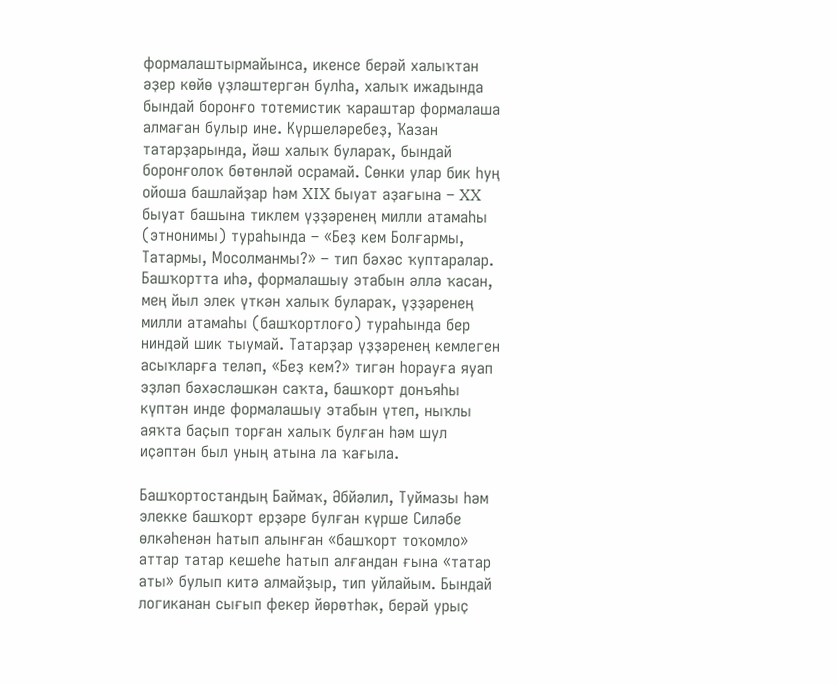формалаштырмайынса, икенсе берәй халыҡтан әҙер көйө үҙләштергән булһа, халыҡ ижадында бындай боронғо тотемистик ҡараштар формалаша алмаған булыр ине. Күршеләребеҙ, Ҡазан татарҙарында, йәш халыҡ булараҡ, бындай боронғолоҡ бөтөнләй осрамай. Сөнки улар бик һуң ойоша башлайҙар һәм XIX быуат аҙағына – XX быуат башына тиклем үҙҙәренең милли атамаһы (этнонимы) тураһында – «Беҙ кем Болғармы, Татармы, Мосолманмы?» – тип бәхәс ҡуптаралар. Башҡортта иһә, формалашыу этабын әллә ҡасан, мең йыл элек үткән халыҡ булараҡ, үҙҙәренең милли атамаһы (башҡортлоғо) тураһында бер ниндәй шик тыумай. Татарҙар үҙҙәренең кемлеген асыҡларға теләп, «Беҙ кем?» тигән һорауға яуап эҙләп бәхәсләшкән саҡта, башҡорт донъяһы күптән инде формалашыу этабын үтеп, ныҡлы аяҡта баҫып торған халыҡ булған һәм шул иҫәптән был уның атына ла ҡағыла.

Башҡортостандың Баймаҡ, Әбйәлил, Туймазы һәм элекке башҡорт ерҙәре булған күрше Силәбе өлкәһенән һатып алынған «башҡорт тоҡомло» аттар татар кешеһе һатып алғандан ғына «татар аты» булып китә алмайҙыр, тип уйлайым. Бындай логиканан сығып фекер йөрөтһәк, берәй урыҫ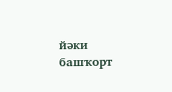йәки башҡорт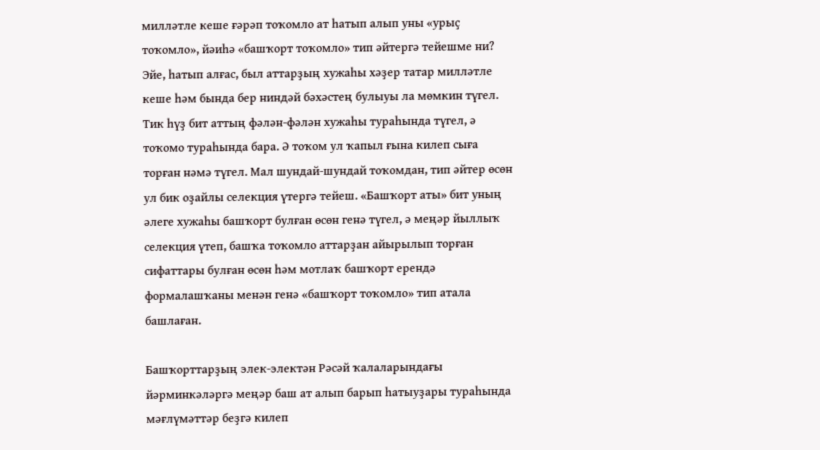милләтле кеше ғәрәп тоҡомло ат һатып алып уны «урыҫ тоҡомло», йәиһә «башҡорт тоҡомло» тип әйтергә тейешме ни? Эйе, һатып алғас, был аттарҙың хужаһы хәҙер татар милләтле кеше һәм бында бер ниндәй бәхәстең булыуы ла мөмкин түгел. Тик һүҙ бит аттың фәлән-фәлән хужаһы тураһында түгел, ә тоҡомо тураһында бара. Ә тоҡом ул ҡапыл ғына килеп сыға торған нәмә түгел. Мал шундай-шундай тоҡомдан, тип әйтер өсөн ул бик оҙайлы селекция үтергә тейеш. «Башҡорт аты» бит уның әлеге хужаһы башҡорт булған өсөн генә түгел, ә меңәр йыллыҡ селекция үтеп, башҡа тоҡомло аттарҙан айырылып торған сифаттары булған өсөн һәм мотлаҡ башҡорт ерендә формалашҡаны менән генә «башҡорт тоҡомло» тип атала башлаған.

Башҡорттарҙың элек-электән Рәсәй ҡалаларындағы йәрминкәләргә меңәр баш ат алып барып һатыуҙары тураһында мәғлүмәттәр беҙгә килеп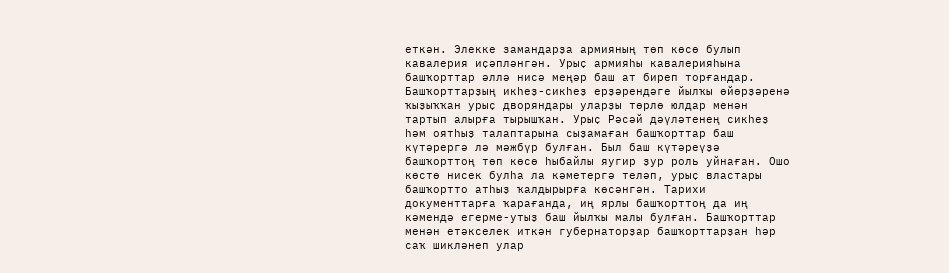еткән. Элекке замандарҙа армияның төп көсө булып кавалерия иҫәпләнгән. Урыҫ армияһы кавалерияһына башҡорттар әллә нисә меңәр баш ат биреп торғандар. Башҡорттарҙың икһеҙ-сикһеҙ ерҙәрендәге йылҡы өйөрҙәренә ҡыҙыҡҡан урыҫ дворяндары уларҙы төрлө юлдар менән тартып алырға тырышҡан. Урыҫ Рәсәй дәүләтенең сикһеҙ һәм оятһыҙ талаптарына сыҙамаған башҡорттар баш күтәрергә лә мәжбүр булған. Был баш күтәреүҙә башҡорттоң төп көсө һыбайлы яугир ҙур роль уйнаған. Ошо көстө нисек булһа ла кәметергә теләп, урыҫ властары башҡортто атһыҙ ҡалдырырға көсәнгән. Тарихи документтарға ҡарағанда, иң ярлы башҡорттоң да иң кәмендә егерме-утыҙ баш йылҡы малы булған. Башҡорттар менән етәкселек иткән губернаторҙар башҡорттарҙан һәр саҡ шикләнеп улар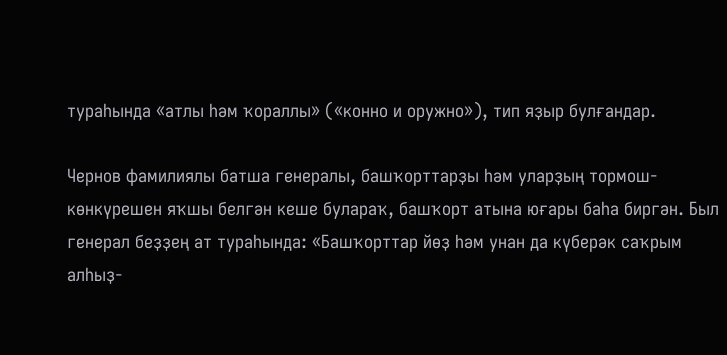тураһында «атлы һәм ҡораллы» («конно и оружно»), тип яҙыр булғандар.

Чернов фамилиялы батша генералы, башҡорттарҙы һәм уларҙың тормош-көнкүрешен яҡшы белгән кеше булараҡ, башҡорт атына юғары баһа биргән. Был генерал беҙҙең ат тураһында: «Башҡорттар йөҙ һәм унан да күберәк саҡрым алһыҙ-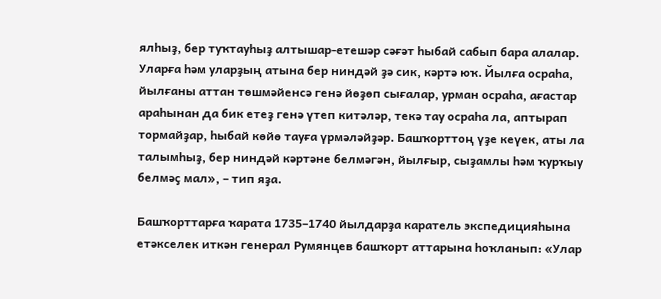ялһыҙ, бер туҡтауһыҙ алтышар-етешәр сәғәт һыбай сабып бара алалар. Уларға һәм уларҙың атына бер ниндәй ҙә сик, кәртә юҡ. Йылға осраһа, йылғаны аттан төшмәйенсә генә йөҙөп сығалар, урман осраһа, ағастар араһынан да бик етеҙ генә үтеп китәләр, текә тау осраһа ла, аптырап тормайҙар, һыбай көйө тауға үрмәләйҙәр. Башҡорттоң үҙе кеүек, аты ла талымһыҙ, бер ниндәй кәртәне белмәгән, йылғыр, сыҙамлы һәм ҡурҡыу белмәҫ мал», – тип яҙа.

Башҡорттарға ҡарата 1735–1740 йылдарҙа каратель экспедицияһына етәкселек иткән генерал Румянцев башҡорт аттарына һоҡланып: «Улар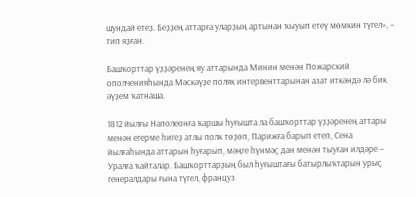шундай етеҙ. Беҙҙең аттарға уларҙың артынан ҡыуып етеү мөмкин түгел», – тип яҙған.

Башҡорттар үҙҙәренең яу аттарында Минин менән Пожарский ополченияһында Мәскәүҙе поляк интервенттарынан азат иткәндә лә бик әүҙем ҡатнаша.

1812 йылғы Наполеонға ҡаршы һуғышта ла башҡорттар үҙҙәренең аттары менән егерме һигеҙ атлы полк төҙөп, Парижға барып етеп, Сена йылғаһында аттарын һуғарып, мәңге һүнмәҫ дан менән тыуған илдәре – Уралға ҡайталар. Башҡорттарҙың был һуғыштағы батырлыҡтарын урыҫ генералдары ғына түгел, француз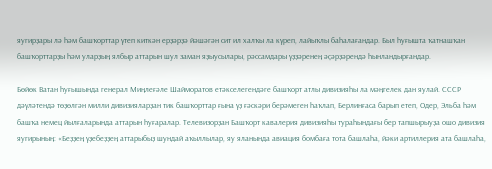яугирҙары лә һәм башҡорттар үтеп киткән ерҙәрҙә йәшәгән сит ил халҡы ла күреп, лайыҡлы баһалағандар. Был һуғышта ҡатнашҡан башҡорттарҙы һәм уларҙың ялбыр аттарын шул заман яҙыусылары, рәссамдары үҙҙәренең әҫәрҙәрендә һынландырғандар.

Бөйөк Ватан һуғышында генерал Миңлеғәле Шайморатов етәкселегендәге башҡорт атлы дивизияһы ла мәңгелек дан яулай. СССР дәүләтендә төҙөлгән милли дивизияларҙан тик башҡорттар ғына үҙ ғәскәри берәмеген һаҡлап, Берлинғаса барып етеп, Одер, Эльба һәм башҡа немец йылғаларында аттарын һуғаралар. Телевизорҙан Башҡорт кавалерия дивизияһы тураһындағы бер тапшырыуҙа ошо дивизия яугирының: «Беҙҙең үҙебеҙҙең аттарыбыҙ шундай аҡыллылар, яу яланында авиация бомбаға тота башлаһа, йәки артиллерия ата башлаһа,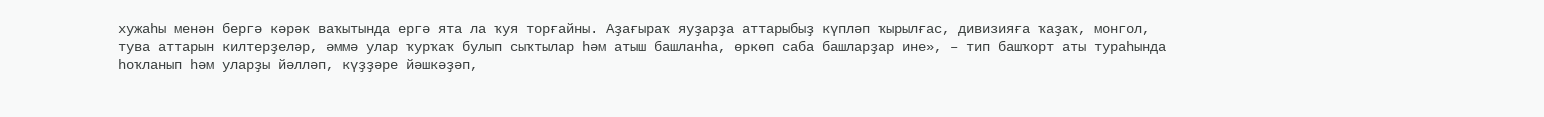хужаһы менән бергә кәрәк ваҡытында ергә ята ла ҡуя торғайны. Аҙағыраҡ яуҙарҙа аттарыбыҙ күпләп ҡырылғас, дивизияға ҡаҙаҡ, монгол, тува аттарын килтерҙеләр, әммә улар ҡурҡаҡ булып сыҡтылар һәм атыш башланһа, өркөп саба башларҙар ине», – тип башҡорт аты тураһында һоҡланып һәм уларҙы йәлләп, күҙҙәре йәшкәҙәп,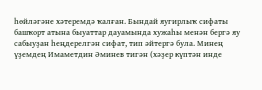һөйләгәне хәтеремдә ҡалған. Бындай яугирлыҡ сифаты башҡорт атына быуаттар дауамында хужаһы менән бергә яу сабыуҙан һеңдерелгән сифат, тип әйтергә була. Минең үҙемдең Имаметдин Әминев тигән (хәҙер күптән инде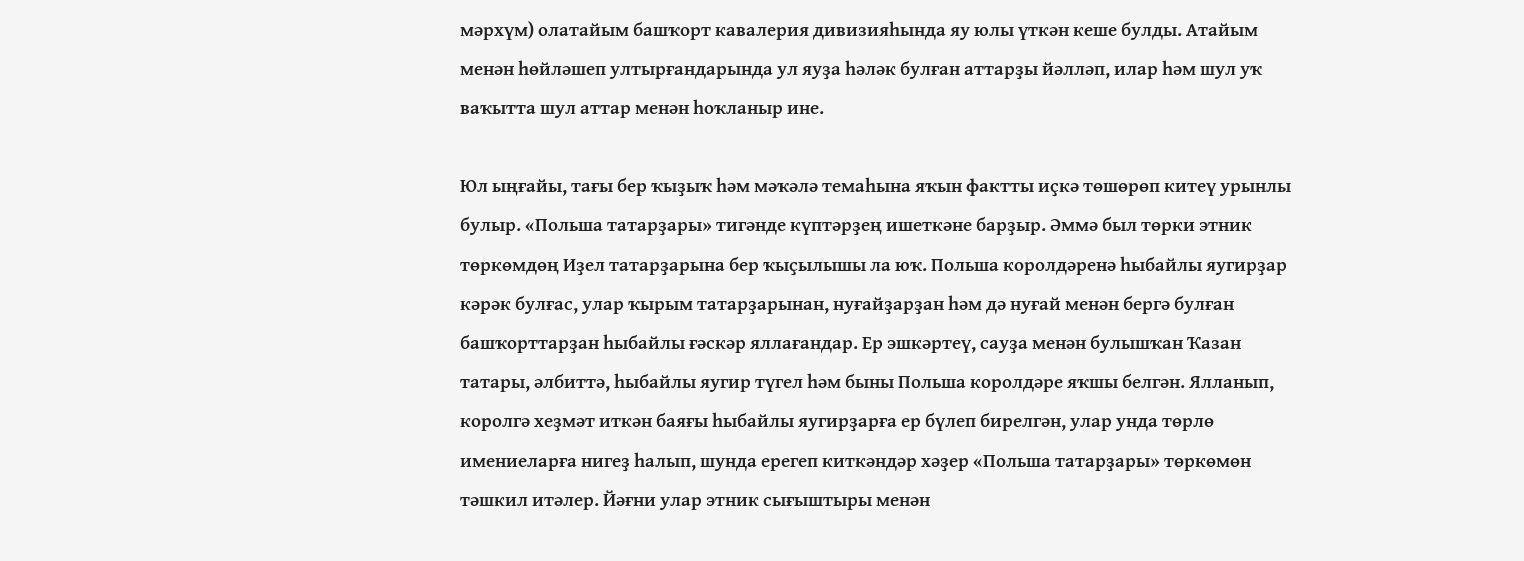мәрхүм) олатайым башҡорт кавалерия дивизияһында яу юлы үткән кеше булды. Атайым менән һөйләшеп ултырғандарында ул яуҙа һәләк булған аттарҙы йәлләп, илар һәм шул уҡ ваҡытта шул аттар менән һоҡланыр ине.

Юл ыңғайы, тағы бер ҡыҙыҡ һәм мәҡәлә темаһына яҡын фактты иҫкә төшөрөп китеү урынлы булыр. «Польша татарҙары» тигәнде күптәрҙең ишеткәне барҙыр. Әммә был төрки этник төркөмдөң Иҙел татарҙарына бер ҡыҫылышы ла юҡ. Польша королдәренә һыбайлы яугирҙар кәрәк булғас, улар ҡырым татарҙарынан, нуғайҙарҙан һәм дә нуғай менән бергә булған башҡорттарҙан һыбайлы ғәскәр яллағандар. Ер эшкәртеү, сауҙа менән булышҡан Ҡазан татары, әлбиттә, һыбайлы яугир түгел һәм быны Польша королдәре яҡшы белгән. Ялланып, королгә хеҙмәт иткән баяғы һыбайлы яугирҙарға ер бүлеп бирелгән, улар унда төрлө имениеларға нигеҙ һалып, шунда ерегеп киткәндәр хәҙер «Польша татарҙары» төркөмөн тәшкил итәлер. Йәғни улар этник сығыштыры менән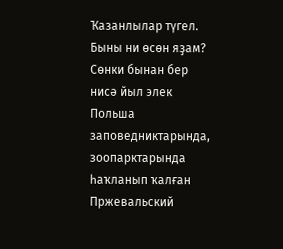Ҡазанлылар түгел. Быны ни өсөн яҙам? Сөнки бынан бер нисә йыл элек Польша заповедниктарында, зоопарктарында һаҡланып ҡалған Пржевальский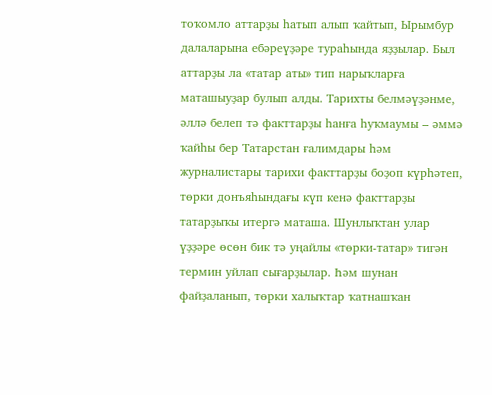тоҡомло аттарҙы һатып алып ҡайтып, Ырымбур далаларына ебәреүҙәре тураһында яҙҙылар. Был аттарҙы ла «татар аты» тип нарыҡларға маташыуҙар булып алды. Тарихты белмәүҙәнме, әллә белеп тә факттарҙы һанға һуҡмаумы – әммә ҡайһы бер Татарстан ғалимдары һәм журналистары тарихи факттарҙы боҙоп күрһәтеп, төрки донъяһындағы күп кенә факттарҙы татарҙыҡы итергә маташа. Шунлыҡтан улар үҙҙәре өсөн бик тә уңайлы «төрки-татар» тигән термин уйлап сығарҙылар. Һәм шунан файҙаланып, төрки халыҡтар ҡатнашҡан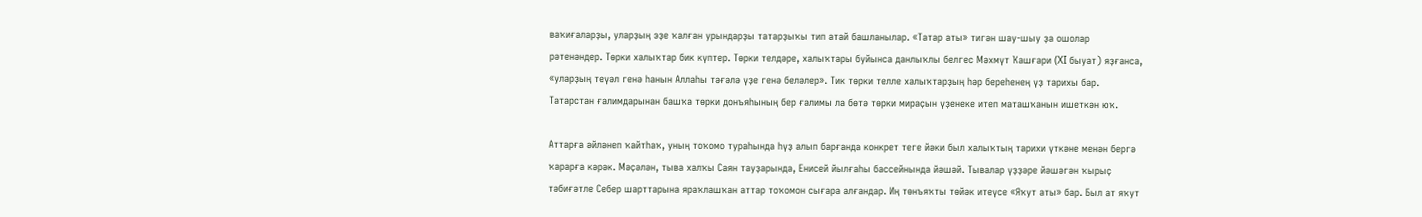ваҡиғаларҙы, уларҙың эҙе ҡалған урындарҙы татарҙыҡы тип атай башланылар. «Татар аты» тигән шау-шыу ҙа ошолар рәтенәндер. Төрки халыҡтар бик күптер. Төрки телдәре, халыҡтары буйынса данлыҡлы белгес Мәхмүт Ҡашғари (XI быуат) яҙғанса, «уларҙың теүәл генә һанын Аллаһы тәғәлә үҙе генә беләлер». Тик төрки телле халыҡтарҙың һәр береһенең үҙ тарихы бар. Татарстан ғалимдарынан башҡа төрки донъяһының бер ғалимы ла бөтә төрки мираҫын үҙенеке итеп маташҡанын ишеткән юҡ.

Аттарға әйләнеп ҡайтһаҡ, уның тоҡомо тураһында һүҙ алып барғанда конкрет теге йәки был халыҡтың тарихи үткәне менән бергә ҡарарға кәрәк. Мәҫәлән, тыва халҡы Саян тауҙарында, Енисей йылғаһы бассейнында йәшәй. Тывалар үҙҙәре йәшәгән ҡырыҫ тәбиғәтле Себер шарттарына яраҡлашҡан аттар тоҡомон сығара алғандар. Иң төнъяҡты төйәк итеүсе «Яҡут аты» бар. Был ат яҡут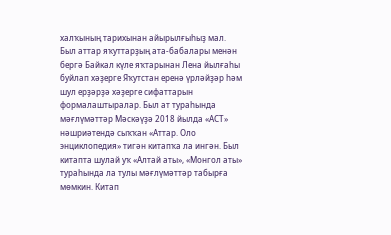халҡының тарихынан айырылғыһыҙ мал. Был аттар яҡуттарҙың ата-бабалары менән бергә Байкал күле яҡтарынан Лена йылғаһы буйлап хәҙерге Яҡутстан еренә үрләйҙәр һәм шул ерҙәрҙә хәҙерге сифаттарын формалаштыралар. Был ат тураһында мәғлүмәттәр Мәскәүҙә 2018 йылда «АСТ» нәшриәтендә сыҡҡан «Аттар. Оло энциклопедия» тигән китапҡа ла ингән. Был китапта шулай уҡ «Алтай аты», «Монгол аты» тураһында ла тулы мәғлүмәттәр табырға мөмкин. Китап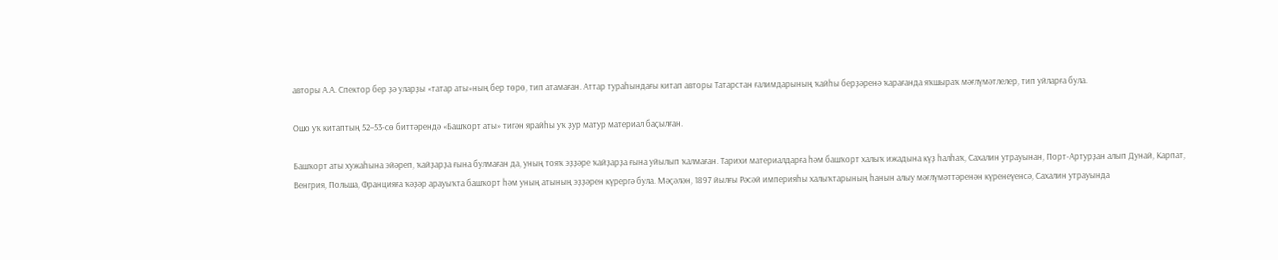авторы А.А. Спектор бер ҙә уларҙы «татар аты»ның бер төрө, тип атамаған. Аттар тураһындағы китап авторы Татарстан ғалимдарының ҡайһы берҙәренә ҡарағанда яҡшыраҡ мәғлүмәтлелер, тип уйларға була.

Ошо уҡ китаптың 52–53-сө биттәрендә «Башҡорт аты» тигән ярайһы уҡ ҙур матур материал баҫылған.

Башҡорт аты хужаһына эйәреп, ҡайҙарҙа ғына булмаған да, уның тояҡ эҙҙәре ҡайҙарҙа ғына уйылып ҡалмаған. Тарихи материалдарға һәм башҡорт халыҡ ижадына күҙ һалһаҡ, Сахалин утрауынан, Порт-Артурҙан алып Дунай, Карпат, Венгрия, Польша, Францияға ҡәҙәр арауыҡта башҡорт һәм уның атының эҙҙәрен күрергә була. Мәҫәлән, 1897 йылғы Рәсәй империяһы халыҡтарының һанын алыу мәғлүмәттәренән күренеүенсә, Сахалин утрауында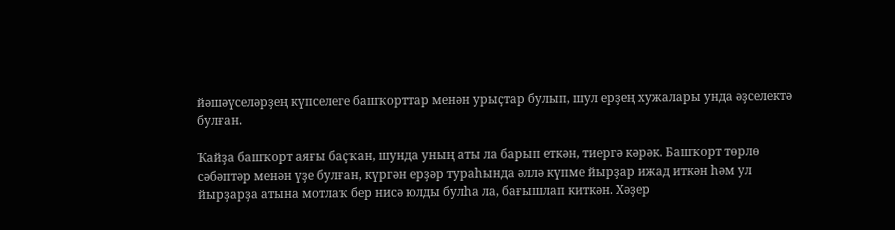йәшәүселәрҙең күпселеге башҡорттар менән урыҫтар булып, шул ерҙең хужалары унда әҙселектә булған.

Ҡайҙа башҡорт аяғы баҫҡан, шунда уның аты ла барып еткән, тиергә кәрәк. Башҡорт төрлө сәбәптәр менән үҙе булған, күргән ерҙәр тураһында әллә күпме йырҙар ижад иткән һәм ул йырҙарҙа атына мотлаҡ бер нисә юлды булһа ла, бағышлап киткән. Хәҙер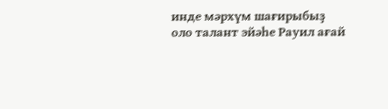инде мәрхүм шағирыбыҙ оло талант эйәһе Рауил ағай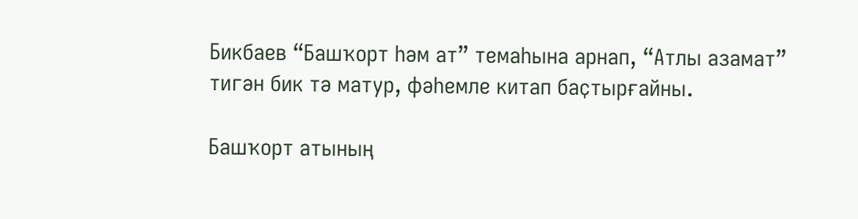Бикбаев “Башҡорт һәм ат” темаһына арнап, “Атлы азамат” тигән бик тә матур, фәһемле китап баҫтырғайны.

Башҡорт атының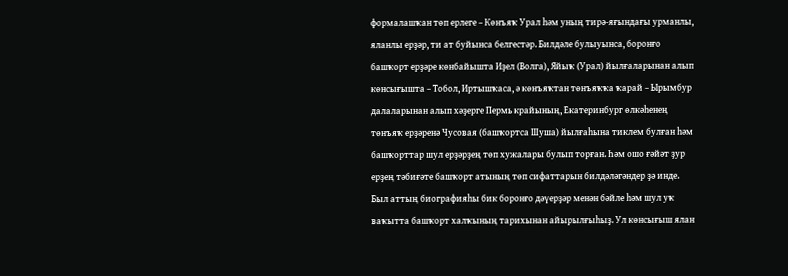формалашҡан төп ерлеге – Көнъяҡ Урал һәм уның тирә-яғындағы урманлы, яланлы ерҙәр, ти ат буйынса белгестәр. Билдәле булыуынса, боронғо башҡорт ерҙәре көнбайышта Иҙел (Волга), Яйыҡ (Урал) йылғаларынан алып көнсығышта – Тобол, Иртышҡаса, ә көнъяҡтан төнъяҡҡа ҡарай – Ырымбур далаларынан алып хәҙерге Пермь крайының, Екатеринбург өлкәһенең төнъяҡ ерҙәренә Чусовая (башҡортса Шуша) йылғаһына тиклем булған һәм башҡорттар шул ерҙәрҙең төп хужалары булып торған. Һәм ошо ғәйәт ҙур ерҙең тәбиғәте башҡорт атының төп сифаттарын билдәләгәндер ҙә инде. Был аттың биографияһы бик боронғо дәүерҙәр менән бәйле һәм шул уҡ ваҡытта башҡорт халҡының тарихынан айырылғыһыҙ. Ул көнсығыш ялан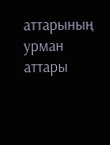аттарының урман аттары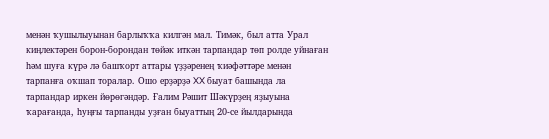менән ҡушылыуынан барлыҡҡа килгән мал. Тимәк, был атта Урал киңлектәрен борон-борондан төйәк иткән тарпандар төп ролде уйнаған һәм шуға күрә лә башҡорт аттары үҙҙәренең ҡиәфәттәре менән тарпанға оҡшап торалар. Ошо ерҙәрҙә XX быуат башында ла тарпандар иркен йөрөгәндәр. Ғалим Рәшит Шәкүрҙең яҙыуына ҡарағанда, һуңғы тарпанды уҙған быуаттың 20-се йылдарында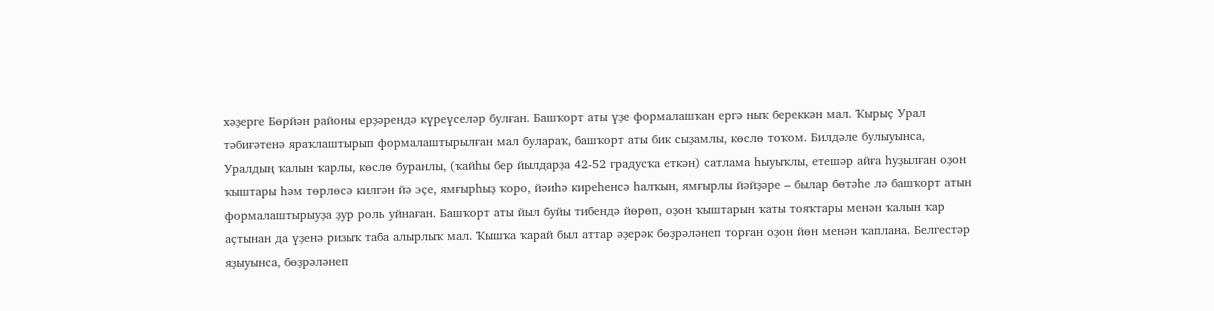хәҙерге Бөрйән районы ерҙәрендә күреүселәр булған. Башҡорт аты үҙе формалашҡан ергә ныҡ береккән мал. Ҡырыҫ Урал тәбиғәтенә яраҡлаштырып формалаштырылған мал булараҡ, башҡорт аты бик сыҙамлы, көслө тоҡом. Билдәле булыуынса, Уралдың ҡалын ҡарлы, көслө буранлы, (ҡайһы бер йылдарҙа 42-52 градусҡа еткән) сатлама һыуыҡлы, етешәр айға һуҙылған оҙон ҡыштары һәм төрлөсә килгән йә эҫе, ямғырһыҙ ҡоро, йәиһә киреһенсә һалҡын, ямғырлы йәйҙәре – былар бөтәһе лә башҡорт атын формалаштырыуҙа ҙур роль уйнаған. Башҡорт аты йыл буйы тибендә йөрөп, оҙон ҡыштарын ҡаты тояҡтары менән ҡалын ҡар аҫтынан да үҙенә ризыҡ таба алырлыҡ мал. Ҡышҡа ҡарай был аттар әҙерәк бөҙрәләнеп торған оҙон йөн менән ҡаплана. Белгестәр яҙыуынса, бөҙрәләнеп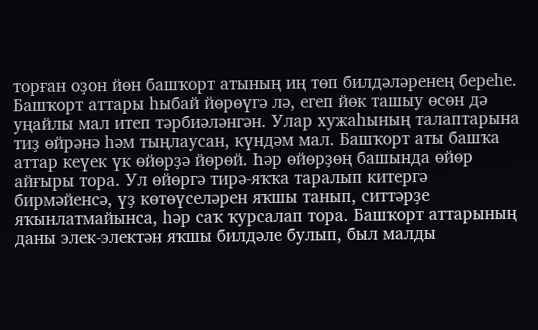торған оҙон йөн башҡорт атының иң төп билдәләренең береһе. Башҡорт аттары һыбай йөрөүгә лә, егеп йөк ташыу өсөн дә уңайлы мал итеп тәрбиәләнгән. Улар хужаһының талаптарына тиҙ өйрәнә һәм тыңлаусан, күндәм мал. Башҡорт аты башҡа аттар кеүек үк өйөрҙә йөрөй. Һәр өйөрҙөң башында өйөр айғыры тора. Ул өйөргә тирә-яҡҡа таралып китергә бирмәйенсә, үҙ көтөүселәрен яҡшы танып, ситтәрҙе яҡынлатмайынса, һәр саҡ ҡурсалап тора. Башҡорт аттарының даны элек-электән яҡшы билдәле булып, был малды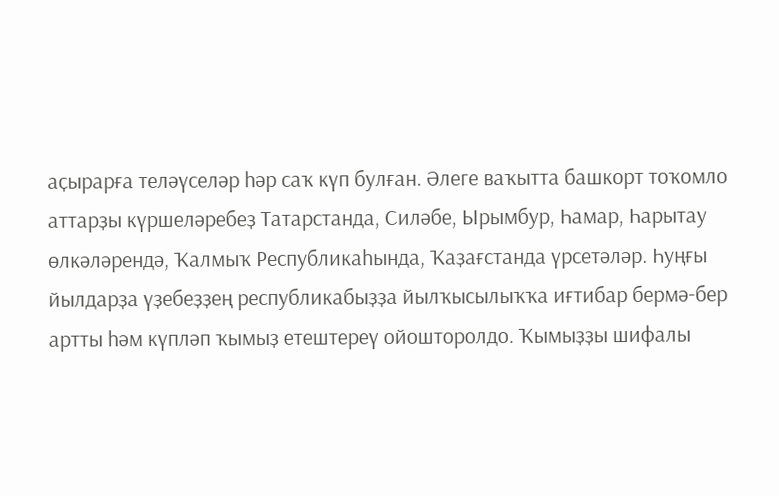аҫырарға теләүселәр һәр саҡ күп булған. Әлеге ваҡытта башкорт тоҡомло аттарҙы күршеләребеҙ Татарстанда, Силәбе, Ырымбур, Һамар, Һарытау өлкәләрендә, Ҡалмыҡ Республикаһында, Ҡаҙағстанда үрсетәләр. Һуңғы йылдарҙа үҙебеҙҙең республикабыҙҙа йылҡысылыҡҡа иғтибар бермә-бер артты һәм күпләп ҡымыҙ етештереү ойошторолдо. Ҡымыҙҙы шифалы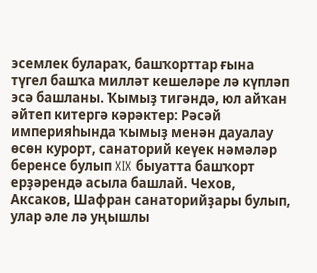эсемлек булараҡ, башҡорттар ғына түгел башҡа милләт кешеләре лә күпләп эсә башланы. Ҡымыҙ тигәндә, юл айҡан әйтеп китергә кәрәктер: Рәсәй империяһында ҡымыҙ менән дауалау өсөн курорт, санаторий кеүек нәмәләр беренсе булып XIX быуатта башҡорт ерҙәрендә асыла башлай. Чехов, Аксаков, Шафран санаторийҙары булып, улар әле лә уңышлы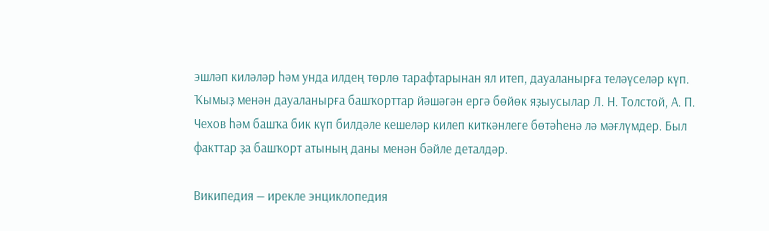эшләп киләләр һәм унда илдең төрлө тарафтарынан ял итеп, дауаланырға теләүселәр күп. Ҡымыҙ менән дауаланырға башҡорттар йәшәгән ергә бөйөк яҙыусылар Л. Н. Толстой, А. П. Чехов һәм башҡа бик күп билдәле кешеләр килеп киткәнлеге бөтәһенә лә мәғлүмдер. Был факттар ҙа башҡорт атының даны менән бәйле деталдәр.

Википедия — ирекле энциклопедия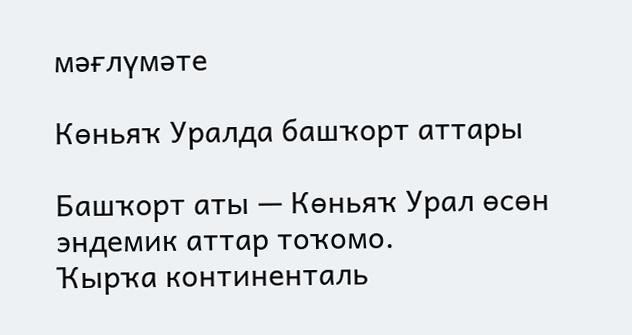мәғлүмәте

Көньяҡ Уралда башҡорт аттары

Башҡорт аты — Көньяҡ Урал өсөн эндемик аттар тоҡомо.
Ҡырҡа континенталь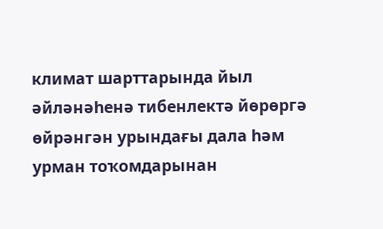климат шарттарында йыл әйләнәһенә тибенлектә йөрөргә өйрәнгән урындағы дала һәм урман тоҡомдарынан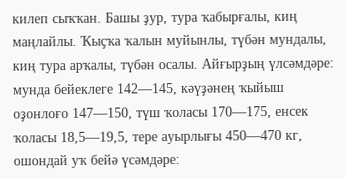килеп сыҡҡан. Башы ҙур, тура ҡабырғалы, киң маңлайлы. Ҡыҫҡа ҡалын муйынлы, түбән мундалы, киң тура арҡалы, түбән осалы. Айғырҙың үлсәмдәре: мунда бейеклеге 142—145, кәүҙәнең ҡыйыш оҙонлоғо 147—150, түш ҡоласы 170—175, енсек ҡоласы 18,5—19,5, тере ауырлығы 450—470 кг, ошондай уҡ бейә үсәмдәре: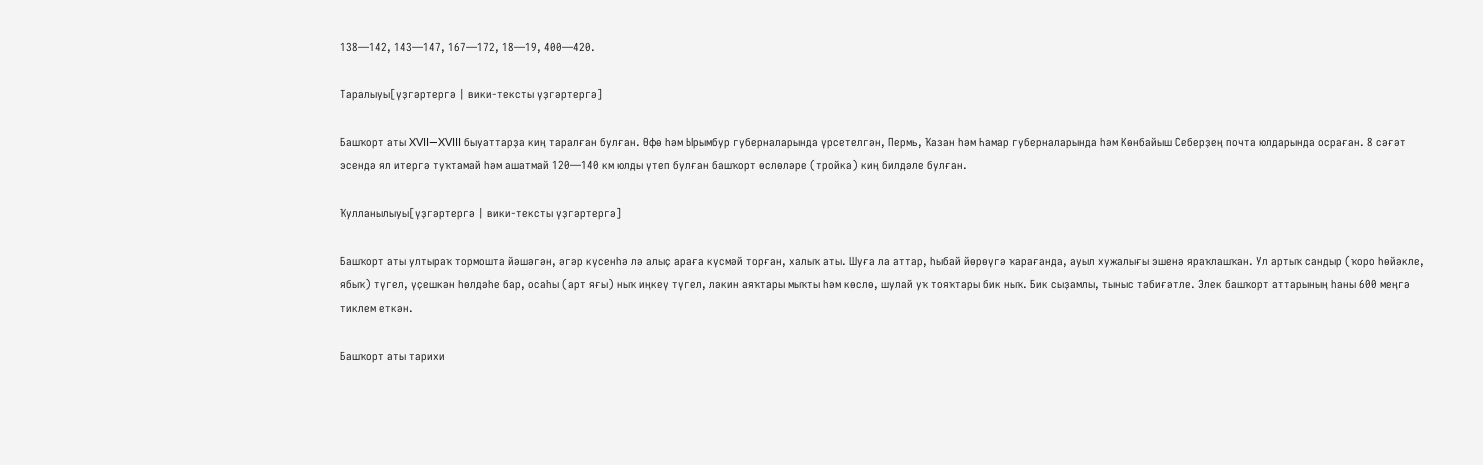138—142, 143—147, 167—172, 18—19, 400—420.

Таралыуы[үҙгәртергә | вики-тексты үҙгәртергә]

Башҡорт аты XVII—XVIII быуаттарҙа киң таралған булған. Өфө һәм Ырымбур губерналарында үрсетелгән, Пермь, Ҡазан һәм Һамар губерналарында һәм Көнбайыш Себерҙең почта юлдарында осраған. 8 сәғәт эсендә ял итергә туҡтамай һәм ашатмай 120—140 км юлды үтеп булған башҡорт өслөләре (тройка) киң билдәле булған.

Ҡулланылыуы[үҙгәртергә | вики-тексты үҙгәртергә]

Башҡорт аты ултыраҡ тормошта йәшәгән, әгәр күсенһә лә алыҫ араға күсмәй торған, халыҡ аты. Шуға ла аттар, һыбай йөрөүгә ҡарағанда, ауыл хужалығы эшенә яраҡлашҡан. Ул артыҡ сандыр (ҡоро һөйәкле, ябыҡ) түгел, үҫешкән һөлдәһе бар, осаһы (арт яғы) ныҡ иңкеү түгел, ләкин аяҡтары мыҡты һәм көслө, шулай уҡ тояҡтары бик ныҡ. Бик сыҙамлы, тыныс тәбиғәтле. Элек башҡорт аттарының һаны 600 меңгә тиклем еткән.

Башҡорт аты тарихи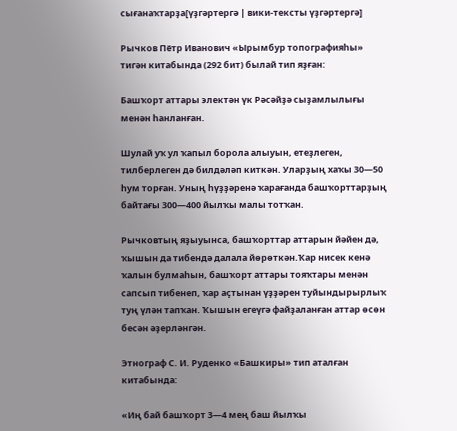сығанаҡтарҙа[үҙгәртергә | вики-тексты үҙгәртергә]

Рычков Пётр Иванович «Ырымбур топографияһы» тигән китабында (292 бит) былай тип яҙған:

Башҡорт аттары электән үк Рәсәйҙә сыҙамлылығы менән һанланған.

Шулай уҡ ул ҡапыл борола алыуын, етеҙлеген, тилберлеген дә билдәләп киткән. Уларҙың хаҡы 30—50 һум торған. Уның һүҙҙәренә ҡарағанда башҡорттарҙың байтағы 300—400 йылҡы малы тотҡан.

Рычковтың яҙыуынса, башҡорттар аттарын йәйен дә, ҡышын да тибендә далала йөрөткән.Ҡар нисек кенә ҡалын булмаһын, башҡорт аттары тояҡтары менән сапсып тибенеп, ҡар аҫтынан үҙҙәрен туйындырырлыҡ туң үлән тапҡан. Ҡышын егеүгә файҙаланған аттар өсөн бесән әҙерләнгән.

Этнограф С. И. Руденко «Башкиры» тип аталған китабында:

«Иң бай башҡорт 3—4 мең баш йылҡы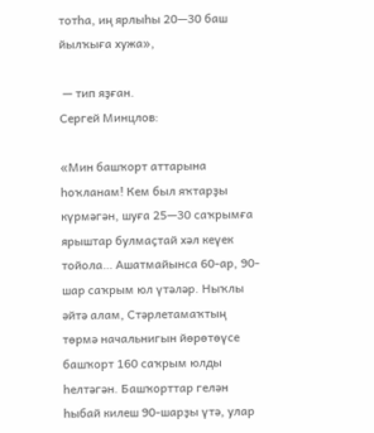тотһа, иң ярлыһы 20—30 баш йылҡыға хужа»,

 — тип яҙған.
Сергей Минцлов:

«Мин башҡорт аттарына һоҡланам! Кем был яҡтарҙы күрмәгән, шуға 25—30 саҡрымға ярыштар булмаҫтай хәл кеүек тойола… Ашатмайынса 60-ар, 90-шар саҡрым юл үтәләр. Ныҡлы әйтә алам, Стәрлетамаҡтың төрмә начальнигын йөрөтөүсе башҡорт 160 саҡрым юлды һелтәгән. Башҡорттар гелән һыбай килеш 90-шарҙы үтә, улар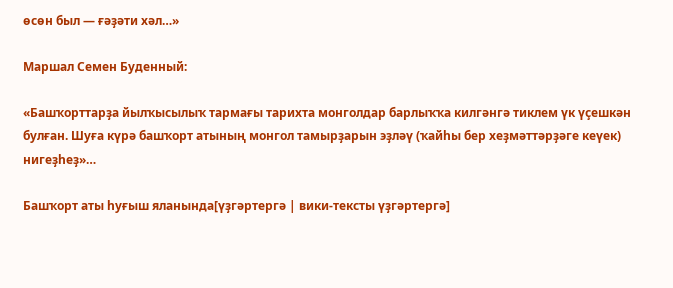өсөн был — ғәҙәти хәл…»

Маршал Семен Буденный:

«Башҡорттарҙа йылҡысылыҡ тармағы тарихта монголдар барлыҡҡа килгәнгә тиклем үк үҫешкән булған. Шуға күрә башҡорт атының монгол тамырҙарын эҙләү (ҡайһы бер хеҙмәттәрҙәге кеүек) нигеҙһеҙ»…

Башҡорт аты һуғыш яланында[үҙгәртергә | вики-тексты үҙгәртергә]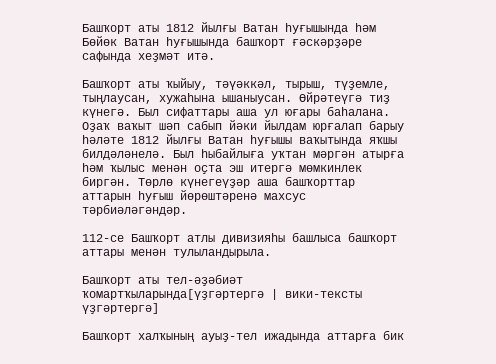Башҡорт аты 1812 йылғы Ватан һуғышында һәм Бөйөк Ватан һуғышында башҡорт ғәскәрҙәре сафында хеҙмәт итә.

Башҡорт аты ҡыйыу, тәүәккәл, тырыш, түҙемле, тыңлаусан, хужаһына ышаныусан. Өйрәтеүгә тиҙ күнегә. Был сифаттары аша ул юғары баһалана. Оҙаҡ ваҡыт шәп сабып йәки йылдам юрғалап барыу һәләте 1812 йылғы Ватан һуғышы ваҡытында яҡшы билдәләнелә. Был һыбайлыға уҡтан мәргән атырға һәм ҡылыс менән оҫта эш итергә мөмкинлек биргән. Төрлө күнегеүҙәр аша башҡорттар аттарын һуғыш йөрөштәренә махсус тәрбиәләгәндәр.

112-се Башҡорт атлы дивизияһы башлыса башҡорт аттары менән тулыландырыла.

Башҡорт аты тел-әҙәбиәт ҡомартҡыларында[үҙгәртергә | вики-тексты үҙгәртергә]

Башҡорт халҡының ауыҙ-тел ижадында аттарға бик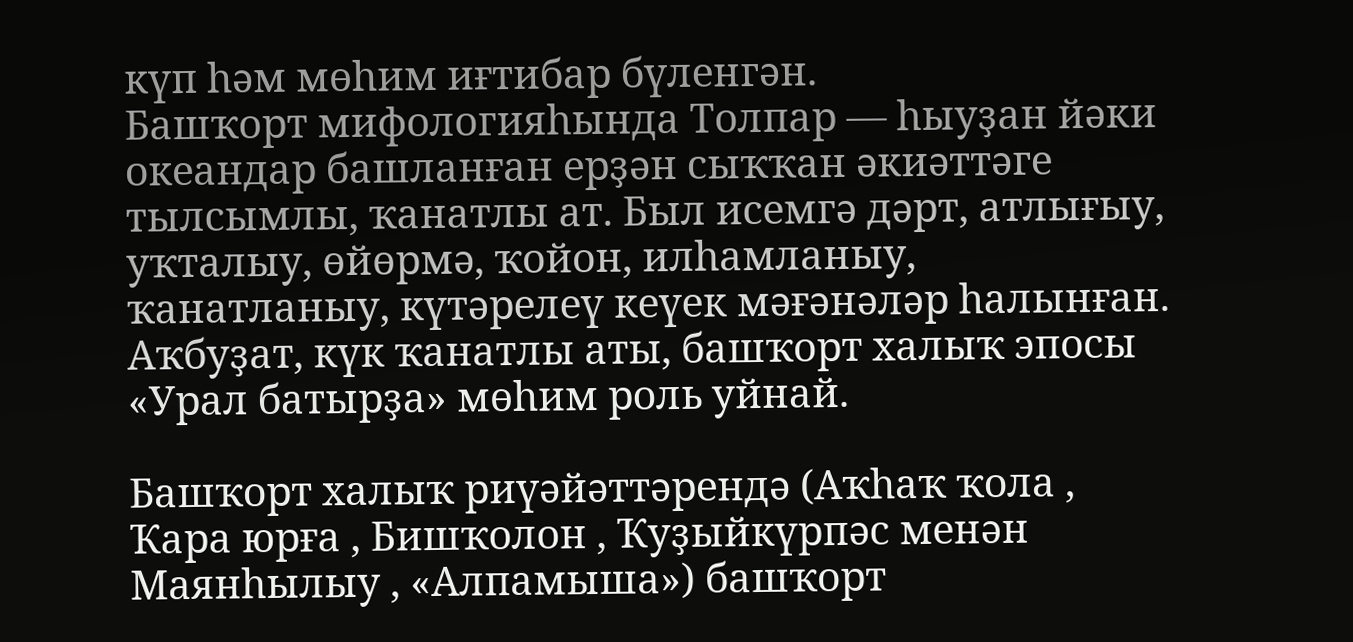күп һәм мөһим иғтибар бүленгән.
Башҡорт мифологияһында Толпар — һыуҙан йәки океандар башланған ерҙән сыҡҡан әкиәттәге тылсымлы, ҡанатлы ат. Был исемгә дәрт, атлығыу, уҡталыу, өйөрмә, ҡойон, илһамланыу, ҡанатланыу, күтәрелеү кеүек мәғәнәләр һалынған.
Аҡбуҙат, күк ҡанатлы аты, башҡорт халыҡ эпосы «Урал батырҙа» мөһим роль уйнай.

Башҡорт халыҡ риүәйәттәрендә (Аҡһаҡ ҡола , Ҡара юрға , Бишҡолон , Ҡуҙыйкүрпәс менән Маянһылыу , «Алпамыша») башҡорт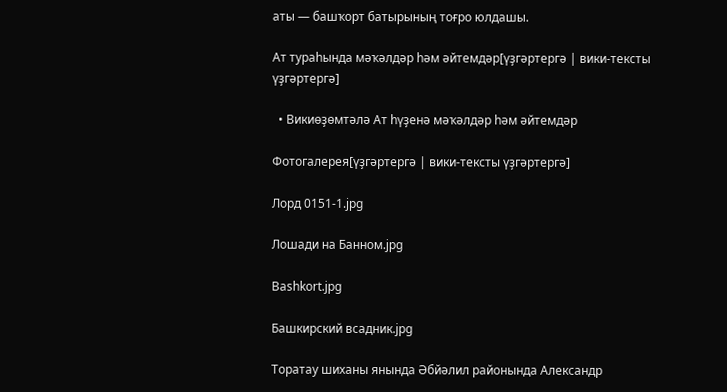аты — башҡорт батырының тоғро юлдашы.

Ат тураһында мәҡәлдәр һәм әйтемдәр[үҙгәртергә | вики-тексты үҙгәртергә]

  • Викиөҙөмтәлә Ат һүҙенә мәҡәлдәр һәм әйтемдәр

Фотогалерея[үҙгәртергә | вики-тексты үҙгәртергә]

Лорд 0151-1.jpg

Лошади на Банном.jpg

Bashkort.jpg

Башкирский всадник.jpg

Торатау шиханы янында Әбйәлил районында Александр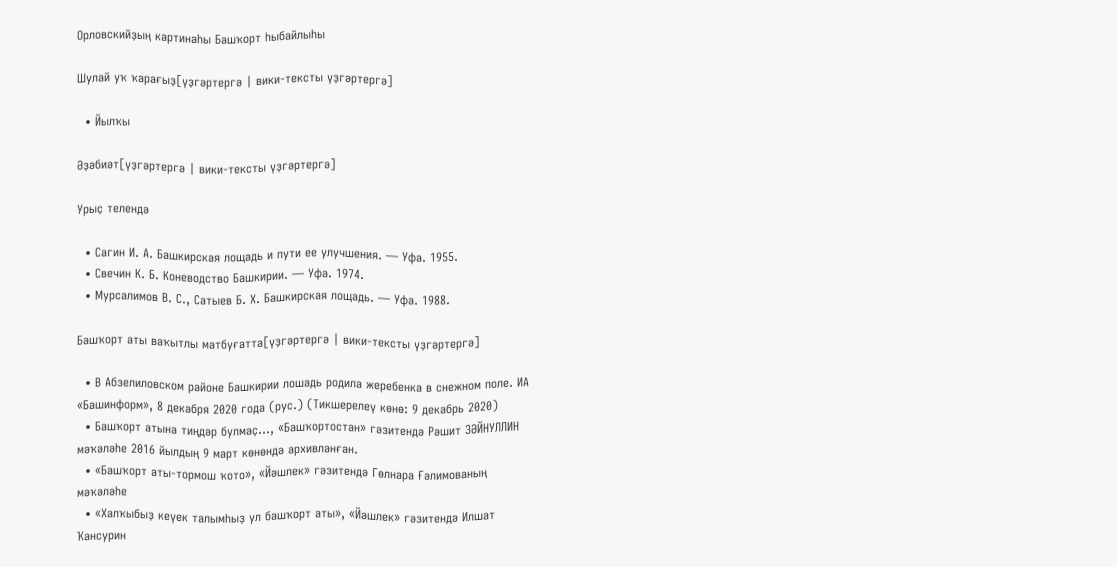Орловскийҙың картинаһы Башҡорт һыбайлыһы

Шулай уҡ ҡарағыҙ[үҙгәртергә | вики-тексты үҙгәртергә]

  • Йылҡы

Әҙәбиәт[үҙгәртергә | вики-тексты үҙгәртергә]

Урыҫ телендә

  • Сагин И. А. Башкирская лощадь и пути ее улучшения. — Уфа. 1955.
  • Свечин К. Б. Коневодство Башкирии. — Уфа. 1974.
  • Мурсалимов В. С., Сатыев Б. Х. Башкирская лощадь. — Уфа. 1988.

Башҡорт аты ваҡытлы матбуғатта[үҙгәртергә | вики-тексты үҙгәртергә]

  • В Абзелиловском районе Башкирии лошадь родила жеребенка в снежном поле. ИА «Башинформ», 8 декабря 2020 года (рус.) (Тикшерелеү көнө: 9 декабрь 2020)
  • Башҡорт атына тиңдәр булмаҫ…, «Башҡортостан» гәзитендә Рәшит ЗӘЙНУЛЛИН мәҡәләһе 2016 йылдың 9 март көнөндә архивланған.
  • «Башҡорт аты-тормош ҡото», «Йәшлек» гәзитендә Гөлнара Ғәлимованың мәҡәләһе
  • «Халҡыбыҙ кеүек талымһыҙ ул башҡорт аты», «Йәшлек» гәзитендә Илшат Ҡансурин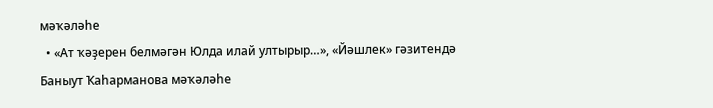мәҡәләһе
  • «Ат ҡәҙерен белмәгән Юлда илай ултырыр…», «Йәшлек» гәзитендә Баныут Ҡаһарманова мәҡәләһе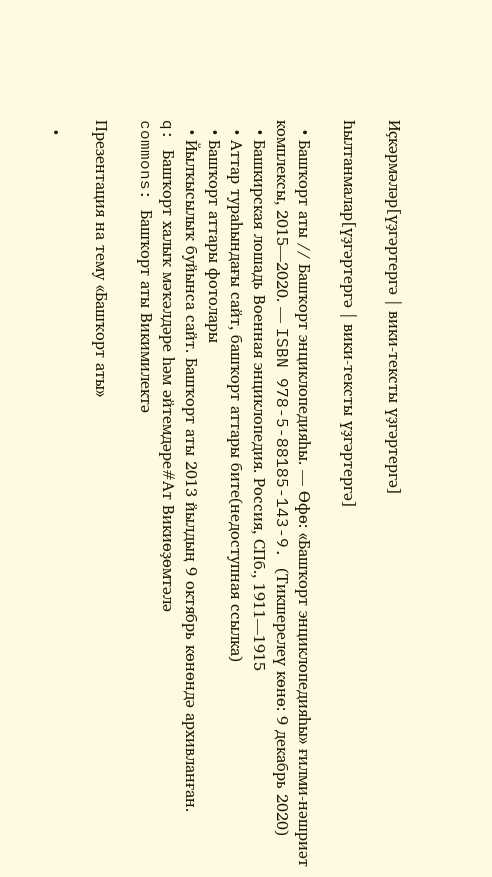Иҫкәрмәләр[үҙгәртергә | вики-тексты үҙгәртергә]

Һылтанмалар[үҙгәртергә | вики-тексты үҙгәртергә]

  • Башҡорт аты // Башҡорт энциклопедияһы. — Өфө: «Башҡорт энциклопедияһы» ғилми-нәшриәт комплексы, 2015—2020. — ISBN 978-5-88185-143-9. (Тикшерелеү көнө: 9 декабрь 2020)
  • Башкирская лошадь Военная энциклопедия. Россия, СПб., 1911—1915
  • Аттар тураһындағы сайт, башҡорт аттары бите(недоступная ссылка)
  • Башҡорт аттары фотолары
  • Йылҡысылыҡ буйынса сайт. Башҡорт аты 2013 йылдың 9 октябрь көнөндә архивланған.
q: Башҡорт халыҡ мәҡәлдәре һәм әйтемдәре#Ат Викиөҙөмтәлә
commons: Башҡорт аты Викимилектә

Презентация на тему «Башҡорт аты»

  •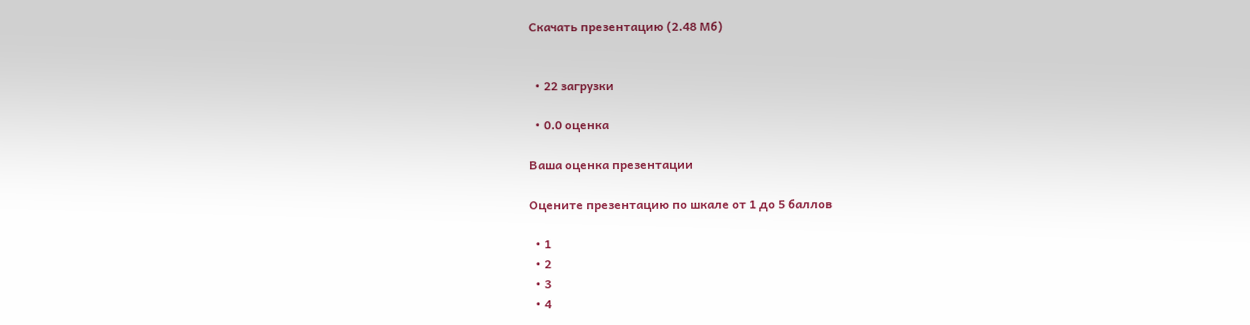Скачать презентацию (2.48 Мб)


  • 22 загрузки

  • 0.0 оценка

Ваша оценка презентации

Оцените презентацию по шкале от 1 до 5 баллов

  • 1
  • 2
  • 3
  • 4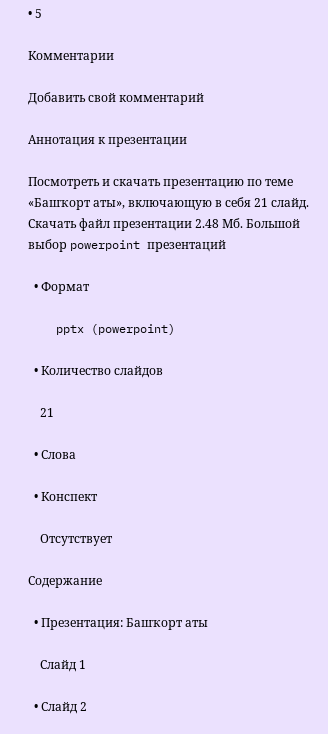• 5

Комментарии

Добавить свой комментарий

Аннотация к презентации

Посмотреть и скачать презентацию по теме «Башҡорт аты», включающую в себя 21 слайд. Скачать файл презентации 2.48 Мб. Большой выбор powerpoint презентаций

  • Формат

    pptx (powerpoint)

  • Количество слайдов

    21

  • Слова

  • Конспект

    Отсутствует

Содержание

  • Презентация: Башҡорт аты

    Слайд 1

  • Слайд 2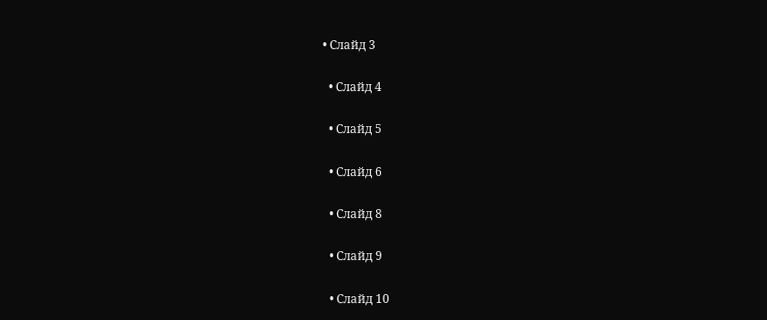• Слайд 3

  • Слайд 4

  • Слайд 5

  • Слайд 6

  • Слайд 8

  • Слайд 9

  • Слайд 10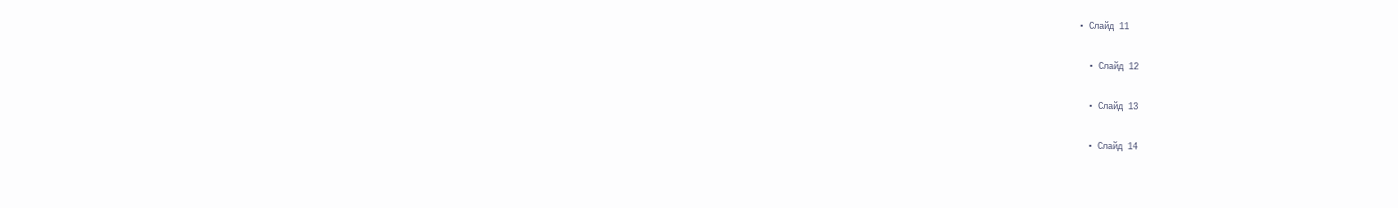• Слайд 11

  • Слайд 12

  • Слайд 13

  • Слайд 14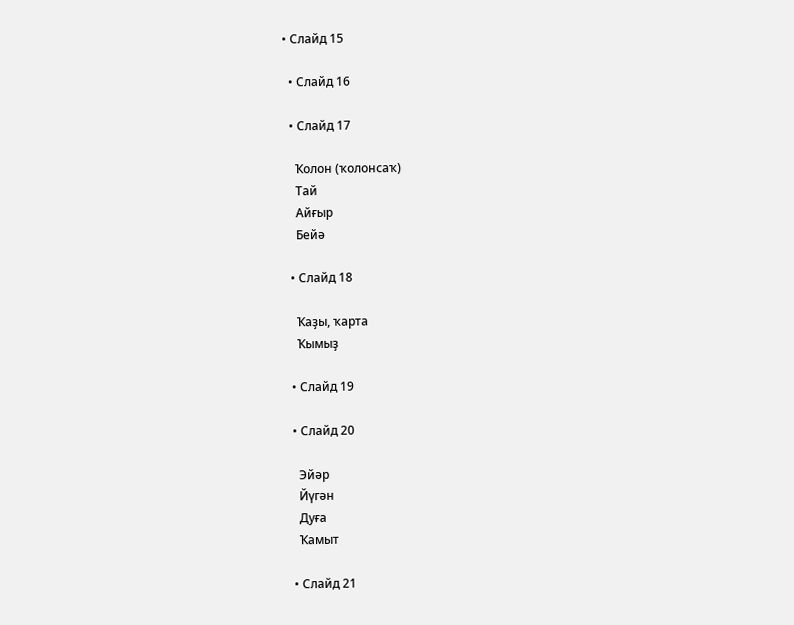• Слайд 15

  • Слайд 16

  • Слайд 17

    Ҡолон (ҡолонсаҡ)
    Тай
    Айғыр
    Бейә

  • Слайд 18

    Ҡаҙы, ҡарта
    Ҡымыҙ

  • Слайд 19

  • Слайд 20

    Эйәр
    Йүгән
    Дуға
    Ҡамыт

  • Слайд 21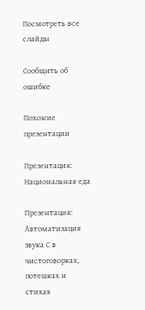Посмотреть все слайды

Сообщить об ошибке

Похожие презентации

Презентация: Национальная еда

Презентация: Автоматизация звука С в чистоговорках, потешках и стихах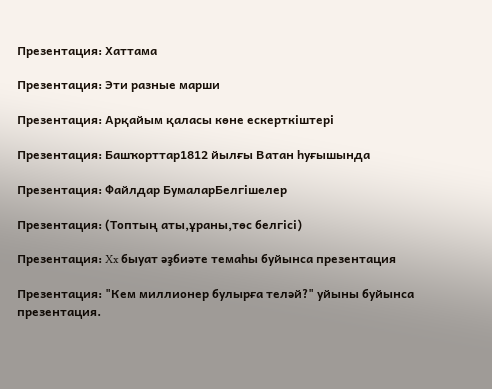Презентация: Хаттама

Презентация: Эти разные марши

Презентация: Арқайым қаласы көне ескерткіштері

Презентация: Башҡорттар1812 йылғы Ватан һуғышында

Презентация: Файлдар БумаларБелгішелер

Презентация: (Топтың аты,ұраны,төс белгісі)

Презентация: Xx быуат әҙбиәте темаһы буйынса презентация

Презентация: "Кем миллионер булырға теләй?" уйыны буйынса презентация.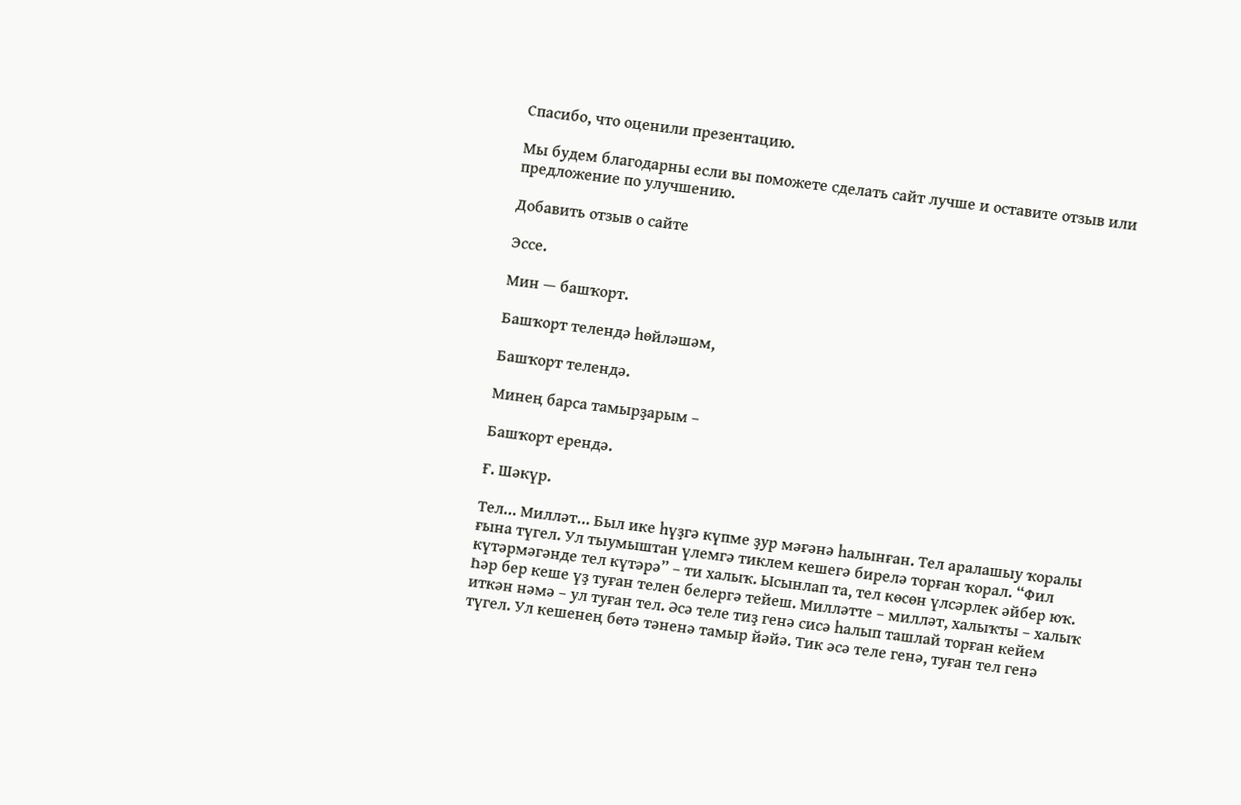Спасибо, что оценили презентацию.

Мы будем благодарны если вы поможете сделать сайт лучше и оставите отзыв или предложение по улучшению.

Добавить отзыв о сайте

Эссе.

Мин — башҡорт.

Башҡорт телендә һөйләшәм,

Башҡорт телендә.

Минең барса тамырҙарым –

Башҡорт ерендә.

Ғ. Шәкүр.

Тел… Милләт… Был ике һүҙгә күпме ҙур мәғәнә һалынған. Тел аралашыу ҡоралы ғына түгел. Ул тыумыштан үлемгә тиклем кешегә бирелә торған ҡорал. “Фил күтәрмәгәнде тел күтәрә” – ти халыҡ. Ысынлап та, тел көсөн үлсәрлек әйбер юҡ. Һәр бер кеше үҙ туған телен белергә тейеш. Милләтте – милләт, халыҡты – халыҡ иткән нәмә – ул туған тел. Әсә теле тиҙ генә сисә һалып ташлай торған кейем түгел. Ул кешенең бөтә тәненә тамыр йәйә. Тик әсә теле генә, туған тел генә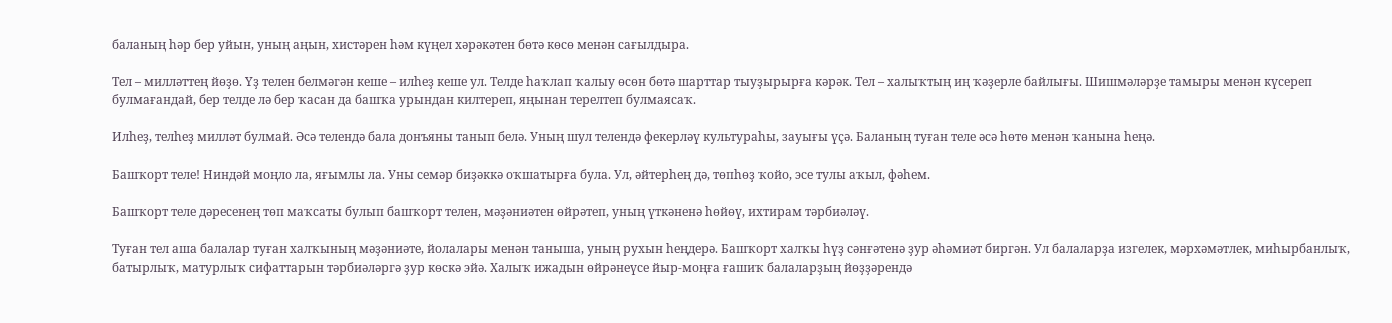баланың һәр бер уйын, уның аңын, хистәрен һәм күңел хәрәкәтен бөтә көсө менән сағылдыра.

Тел – милләттең йөҙө. Үҙ телен белмәгән кеше – илһеҙ кеше ул. Телде һаҡлап ҡалыу өсөн бөтә шарттар тыуҙырырға кәрәк. Тел – халыҡтың иң ҡәҙерле байлығы. Шишмәләрҙе тамыры менән күсереп булмағандай, бер телде лә бер ҡасан да башҡа урындан килтереп, яңынан терелтеп булмаясаҡ.

Илһеҙ, телһеҙ милләт булмай. Әсә телендә бала донъяны танып белә. Уның шул телендә фекерләү культураһы, зауығы үҫә. Баланың туған теле әсә һөтө менән ҡанына һеңә.

Башҡорт теле! Ниндәй моңло ла, яғымлы ла. Уны семәр биҙәккә оҡшатырға була. Ул, әйтерһең дә, төпһөҙ ҡойо, эсе тулы аҡыл, фәһем.

Башҡорт теле дәресенең төп маҡсаты булып башҡорт телен, мәҙәниәтен өйрәтеп, уның үткәненә һөйөү, ихтирам тәрбиәләү.

Туған тел аша балалар туған халҡының мәҙәниәте, йолалары менән таныша, уның рухын һеңдерә. Башҡорт халҡы һүҙ сәнғәтенә ҙур әһәмиәт биргән. Ул балаларҙа изгелек, мәрхәмәтлек, миһырбанлыҡ, батырлыҡ, матурлыҡ сифаттарын тәрбиәләргә ҙур көскә эйә. Халыҡ ижадын өйрәнеүсе йыр-моңға ғашиҡ балаларҙың йөҙҙәрендә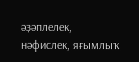әҙәплелек, нәфислек, яғымлыҡ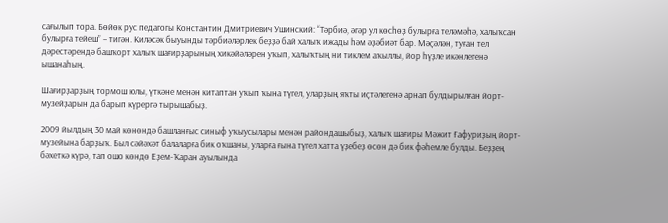сағылып тора. Бөйөк рус педагогы Константин Дмитриевич Ушинский: “Тәрбиә, әгәр ул көсһөҙ булырға теләмәһә, халыҡсан булырға тейеш” – тигән. Киләсәк быуынды тәрбиәләрлек беҙҙә бай халыҡ ижады һәм әҙәбиәт бар. Мәҫәлән, туған тел дәрестәрендә башҡорт халыҡ шағирҙарының хикәйәләрен уҡып, халыҡтың ни тиклем аҡыллы, йор һүҙле икәнлегенә ышанаһың.

Шағирҙарҙың тормош юлы, үткәне менән китаптан уҡып ҡына түгел, уларҙың яҡты иҫтәлегенә арнап булдырылған йорт-музейҙарын да барып күрергә тырышабыҙ.

2009 йылдың 30 май көнөндә башланғыс синыф уҡыусылары менән райондашыбыҙ, халыҡ шағиры Мәжит Ғафуриҙың йорт-музейына барҙыҡ. Был сәйәхәт балаларға бик оҡшаны, уларға ғына түгел хатта үҙебеҙ өсөн дә бик фәһемле булды. Беҙҙең бәхеткә күрә, тап ошо көндө Еҙем-Ҡаран ауылында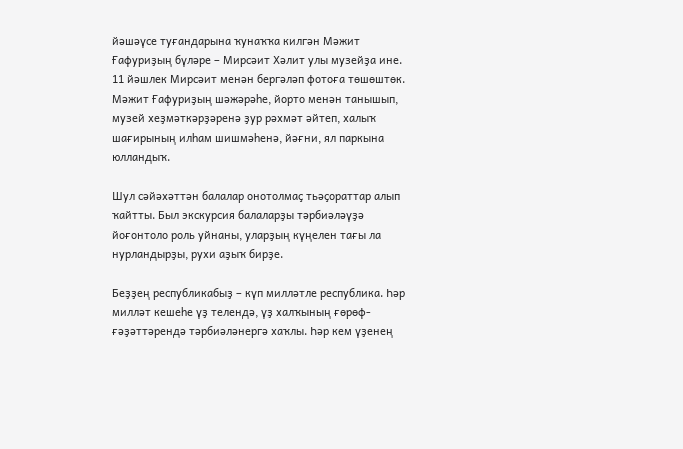йәшәүсе туғандарына ҡунаҡҡа килгән Мәжит Ғафуриҙың бүләре – Мирсәит Хәлит улы музейҙа ине. 11 йәшлек Мирсәит менән бергәләп фотоға төшөштөк. Мәжит Ғафуриҙың шәжәрәһе, йорто менән танышып, музей хеҙмәткәрҙәренә ҙур рәхмәт әйтеп, халыҡ шағирының илһам шишмәһенә, йәғни, ял паркына юлландыҡ.

Шул сәйәхәттән балалар онотолмаҫ тьәҫораттар алып ҡайтты. Был экскурсия балаларҙы тәрбиәләүҙә йоғонтоло роль уйнаны, уларҙың күңелен тағы ла нурландырҙы, рухи аҙыҡ бирҙе.

Беҙҙең республикабыҙ – күп милләтле республика. Һәр милләт кешеһе үҙ телендә, үҙ халҡының ғөрөф-ғәҙәттәрендә тәрбиәләнергә хаҡлы. Һәр кем үҙенең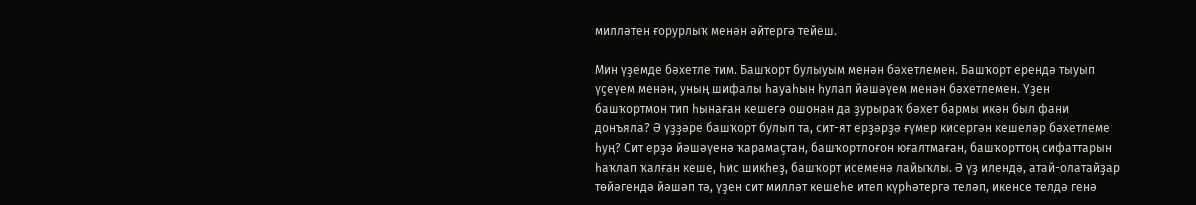милләтен ғорурлыҡ менән әйтергә тейеш.

Мин үҙемде бәхетле тим. Башҡорт булыуым менән бәхетлемен. Башҡорт ерендә тыуып үҫеүем менән, уның шифалы һауаһын һулап йәшәүем менән бәхетлемен. Үҙен башҡортмон тип һынаған кешегә ошонан да ҙурыраҡ бәхет бармы икән был фани донъяла? Ә үҙҙәре башҡорт булып та, сит-ят ерҙәрҙә ғүмер кисергән кешеләр бәхетлеме һуң? Сит ерҙә йәшәүенә ҡарамаҫтан, башҡортлоғон юғалтмаған, башҡорттоң сифаттарын һаҡлап ҡалған кеше, һис шикһеҙ, башҡорт исеменә лайыҡлы. Ә үҙ илендә, атай-олатайҙар төйәгендә йәшәп тә, үҙен сит милләт кешеһе итеп күрһәтергә теләп, икенсе телдә генә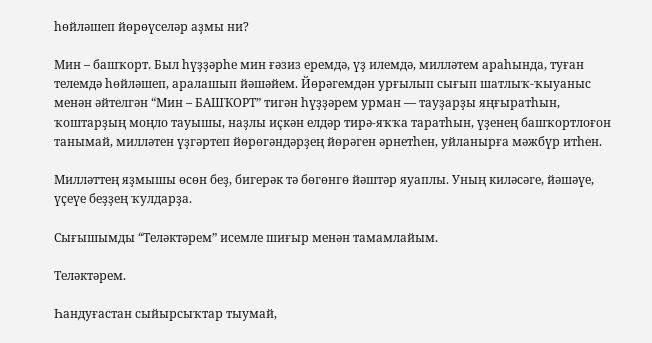һөйләшеп йөрөүселәр аҙмы ни?

Мин – башҡорт. Был һүҙҙәрһе мин ғәзиз еремдә, үҙ илемдә, милләтем араһында, туған телемдә һөйләшеп, аралашып йәшәйем. Йөрәгемдән урғылып сығып шатлыҡ-ҡыуаныс менән әйтелгән “Мин – БАШҠОРТ” тигән һүҙҙәрем урман — тауҙарҙы яңғыратһын, ҡоштарҙың моңло тауышы, наҙлы иҫкән елдәр тирә-яҡҡа таратһын, үҙенең башҡортлоғон танымай, милләтен үҙгәртеп йөрөгәндәрҙең йөрәген әрнетһен, уйланырға мәжбүр итһен.

Милләттең яҙмышы өсөн беҙ, бигерәк тә бөгөнгө йәштәр яуаплы. Уның киләсәге, йәшәүе, үҫеүе беҙҙең ҡулдарҙа.

Сығышымды “Теләктәрем” исемле шиғыр менән тамамлайым.

Теләктәрем.

Һандуғастан сыйырсыҡтар тыумай,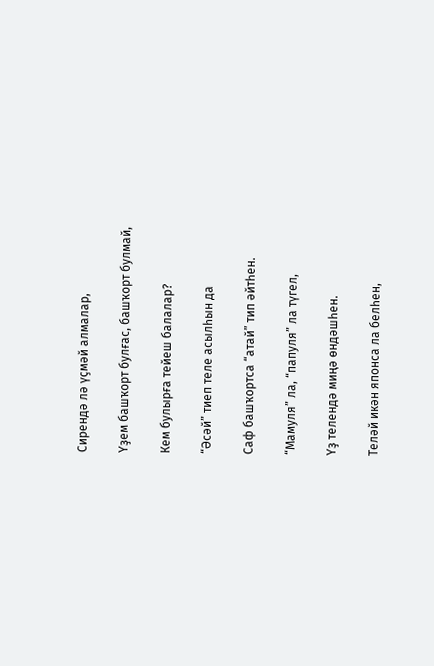Сирендә лә үҫмәй алмалар,

Үҙем башҡорт булғас, башҡорт булмай,

Кем булырға тейеш балалар?

“Әсәй” тиеп теле асылһын да

Саф башҡортса “атай” тип әйтһен.

“Мамуля” ла, “папуля” ла түгел,

Үҙ телендә миңә өндәшһен.

Теләй икән японса ла белһен,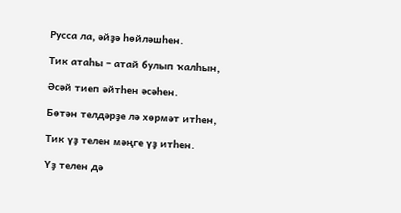Русса ла, әйҙә һөйләшһен.

Тик атаһы – атай булып ҡалһын,

Әсәй тиеп әйтһен әсәһен.

Бөтән телдәрҙе лә хөрмәт итһен,

Тик үҙ телен мәңге үҙ итһен.

Үҙ телен дә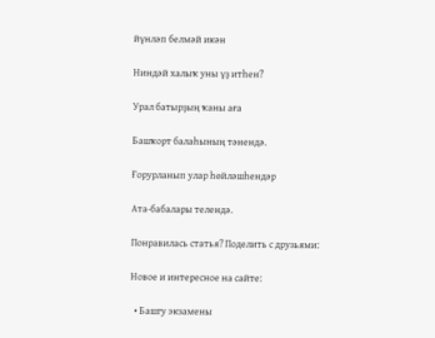йүнләп белмәй икән

Ниндәй халыҡ уны үҙ итһен?

Урал батырҙың ҡаны аға

Башҡорт балаһының тәнендә.

Ғорурланып улар һөйләшһендәр

Ата-бабалары телендә.

Понравилась статья? Поделить с друзьями:

Новое и интересное на сайте:

  • Башгу экзамены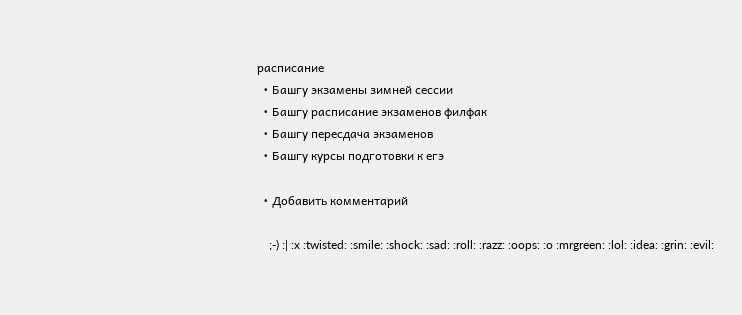расписание
  • Башгу экзамены зимней сессии
  • Башгу расписание экзаменов филфак
  • Башгу пересдача экзаменов
  • Башгу курсы подготовки к егэ

  • Добавить комментарий

    ;-) :| :x :twisted: :smile: :shock: :sad: :roll: :razz: :oops: :o :mrgreen: :lol: :idea: :grin: :evil: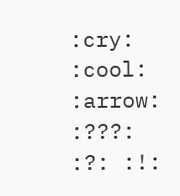:cry: :cool: :arrow: :???: :?: :!: